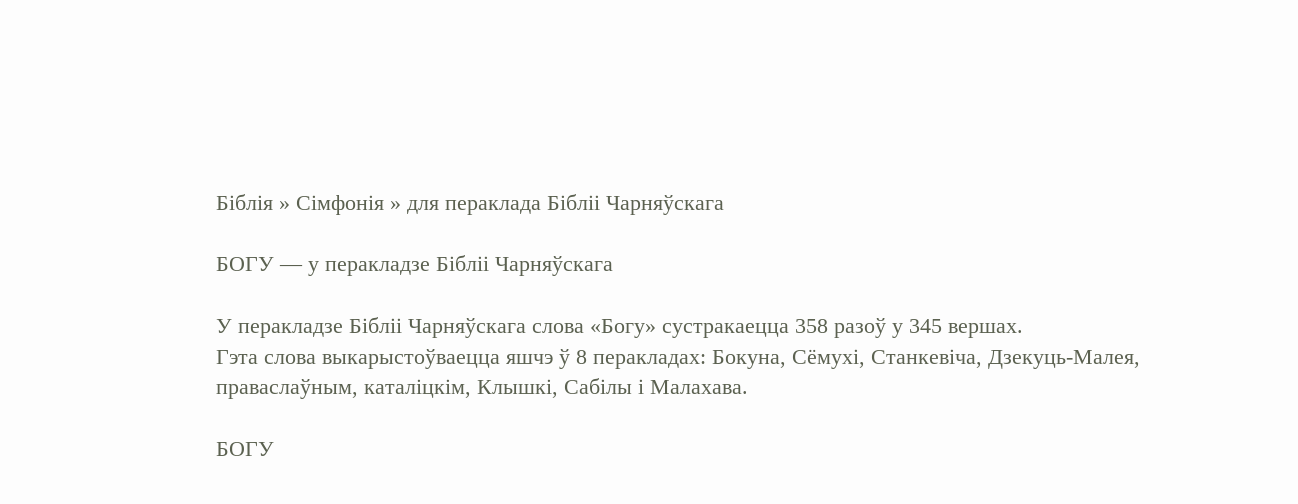Біблія » Сімфонія » для пераклада Бібліі Чарняўскага

БОГУ — у перакладзе Бібліі Чарняўскага

У перакладзе Бібліі Чарняўскага слова «Богу» сустракаецца 358 разоў у 345 вершах.
Гэта слова выкарыстоўваецца яшчэ ў 8 перакладах: Бокуна, Сёмухі, Станкевіча, Дзекуць-Малея, праваслаўным, каталіцкім, Клышкi, Сабілы і Малахава.

БОГУ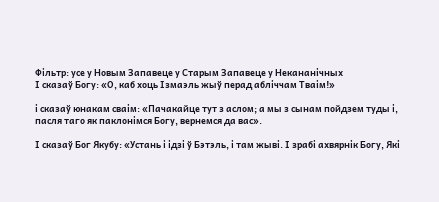Фільтр: усе у Новым Запавеце у Старым Запавеце у Некананічных
І сказаў Богу: «О, каб хоць Ізмаэль жыў перад абліччам Тваім!»

і сказаў юнакам сваім: «Пачакайце тут з аслом; а мы з сынам пойдзем туды і, пасля таго як паклонімся Богу, вернемся да вас».

І сказаў Бог Якубу: «Устань і ідзі ў Бэтэль, і там жыві. І зрабі ахвярнік Богу, Які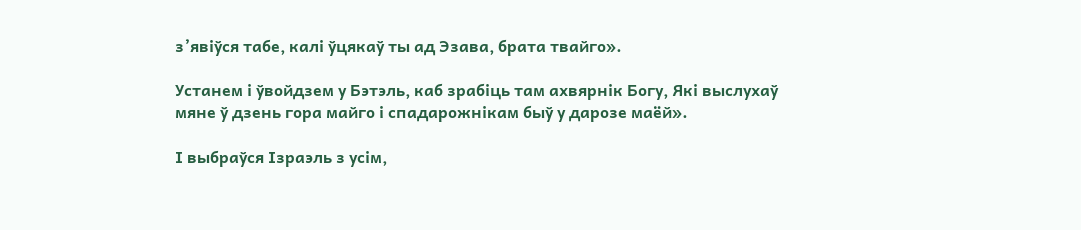з’явіўся табе, калі ўцякаў ты ад Эзава, брата твайго».

Устанем і ўвойдзем у Бэтэль, каб зрабіць там ахвярнік Богу, Які выслухаў мяне ў дзень гора майго і спадарожнікам быў у дарозе маёй».

І выбраўся Ізраэль з усім,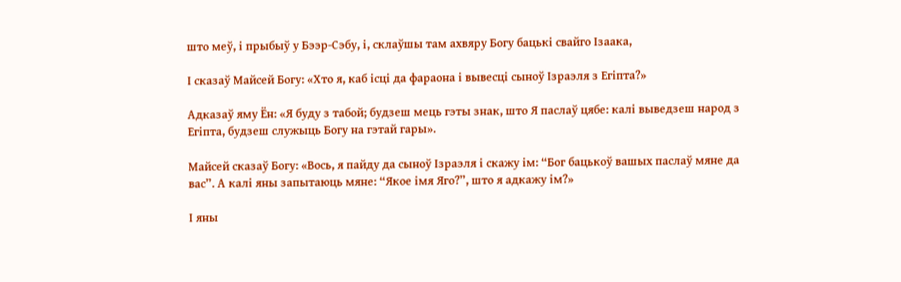што меў, і прыбыў у Бээр-Сэбу, і, склаўшы там ахвяру Богу бацькі свайго Ізаака,

І сказаў Майсей Богу: «Хто я, каб ісці да фараона і вывесці сыноў Ізраэля з Егіпта?»

Адказаў яму Ён: «Я буду з табой; будзеш мець гэты знак, што Я паслаў цябе: калі выведзеш народ з Егіпта, будзеш служыць Богу на гэтай гары».

Майсей сказаў Богу: «Вось, я пайду да сыноў Ізраэля і скажу ім: “Бог бацькоў вашых паслаў мяне да вас”. А калі яны запытаюць мяне: “Якое імя Яго?”, што я адкажу ім?»

І яны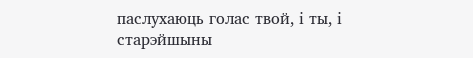паслухаюць голас твой, і ты, і старэйшыны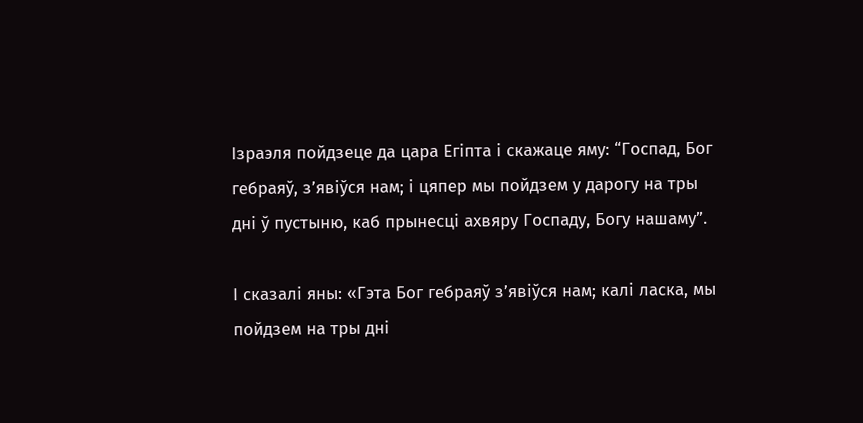Ізраэля пойдзеце да цара Егіпта і скажаце яму: “Госпад, Бог гебраяў, з’явіўся нам; і цяпер мы пойдзем у дарогу на тры дні ў пустыню, каб прынесці ахвяру Госпаду, Богу нашаму”.

І сказалі яны: «Гэта Бог гебраяў з’явіўся нам; калі ласка, мы пойдзем на тры дні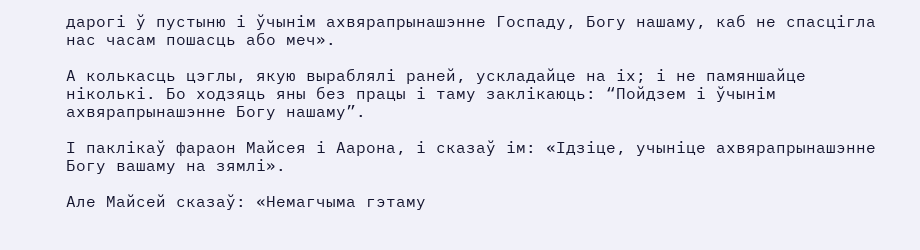дарогі ў пустыню і ўчынім ахвярапрынашэнне Госпаду, Богу нашаму, каб не спасцігла нас часам пошасць або меч».

А колькасць цэглы, якую выраблялі раней, ускладайце на іх; і не памяншайце ніколькі. Бо ходзяць яны без працы і таму заклікаюць: “Пойдзем і ўчынім ахвярапрынашэнне Богу нашаму”.

І паклікаў фараон Майсея і Аарона, і сказаў ім: «Ідзіце, учыніце ахвярапрынашэнне Богу вашаму на зямлі».

Але Майсей сказаў: «Немагчыма гэтаму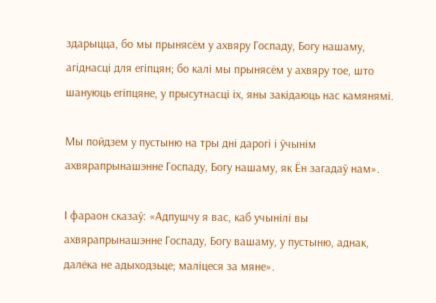здарыцца, бо мы прынясём у ахвяру Госпаду, Богу нашаму, агіднасці для егіпцян; бо калі мы прынясём у ахвяру тое, што шануюць егіпцяне, у прысутнасці іх, яны закідаюць нас камянямі.

Мы пойдзем у пустыню на тры дні дарогі і ўчынім ахвярапрынашэнне Госпаду, Богу нашаму, як Ён загадаў нам».

І фараон сказаў: «Адпушчу я вас, каб учынілі вы ахвярапрынашэнне Госпаду, Богу вашаму, у пустыню, аднак, далёка не адыходзьце; маліцеся за мяне».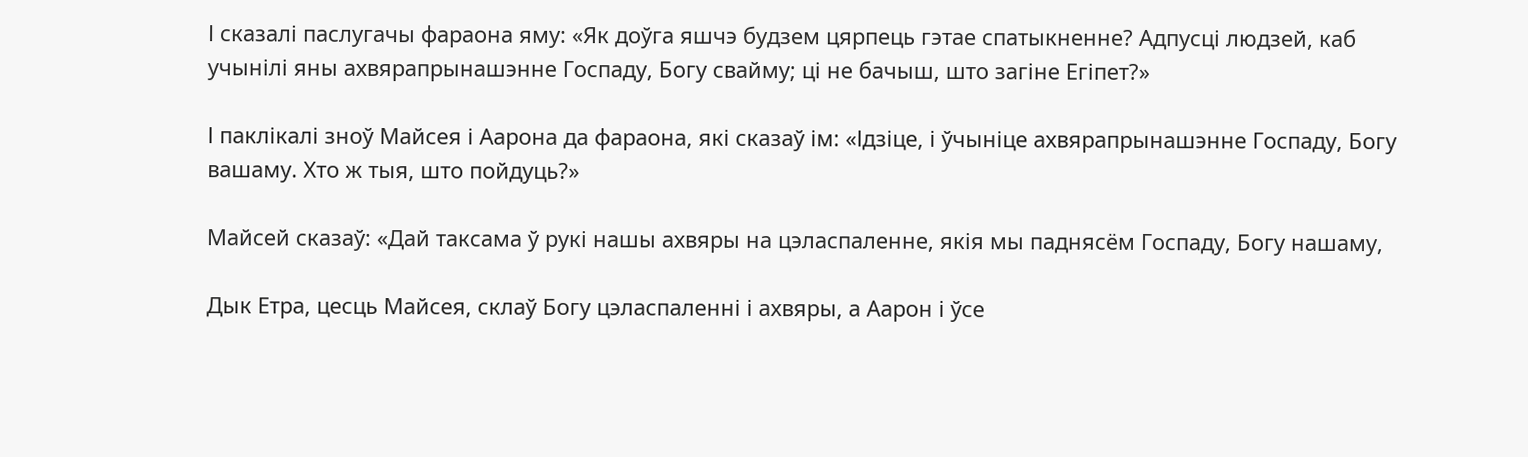І сказалі паслугачы фараона яму: «Як доўга яшчэ будзем цярпець гэтае спатыкненне? Адпусці людзей, каб учынілі яны ахвярапрынашэнне Госпаду, Богу свайму; ці не бачыш, што загіне Егіпет?»

І паклікалі зноў Майсея і Аарона да фараона, які сказаў ім: «Ідзіце, і ўчыніце ахвярапрынашэнне Госпаду, Богу вашаму. Хто ж тыя, што пойдуць?»

Майсей сказаў: «Дай таксама ў рукі нашы ахвяры на цэласпаленне, якія мы паднясём Госпаду, Богу нашаму,

Дык Етра, цесць Майсея, склаў Богу цэласпаленні і ахвяры, а Аарон і ўсе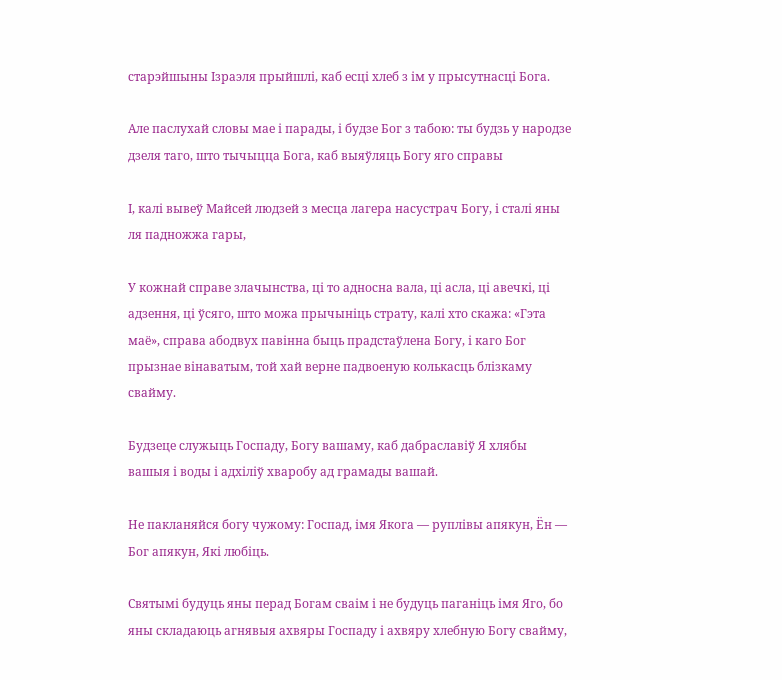старэйшыны Ізраэля прыйшлі, каб есці хлеб з ім у прысутнасці Бога.

Але паслухай словы мае і парады, і будзе Бог з табою: ты будзь у народзе дзеля таго, што тычыцца Бога, каб выяўляць Богу яго справы

І, калі вывеў Майсей людзей з месца лагера насустрач Богу, і сталі яны ля падножжа гары,

У кожнай справе злачынства, ці то адносна вала, ці асла, ці авечкі, ці адзення, ці ўсяго, што можа прычыніць страту, калі хто скажа: «Гэта маё», справа абодвух павінна быць прадстаўлена Богу, і каго Бог прызнае вінаватым, той хай верне падвоеную колькасць блізкаму свайму.

Будзеце служыць Госпаду, Богу вашаму, каб дабраславіў Я хлябы вашыя і воды і адхіліў хваробу ад грамады вашай.

Не пакланяйся богу чужому: Госпад, імя Якога — руплівы апякун, Ён — Бог апякун, Які любіць.

Святымі будуць яны перад Богам сваім і не будуць паганіць імя Яго, бо яны складаюць агнявыя ахвяры Госпаду і ахвяру хлебную Богу свайму,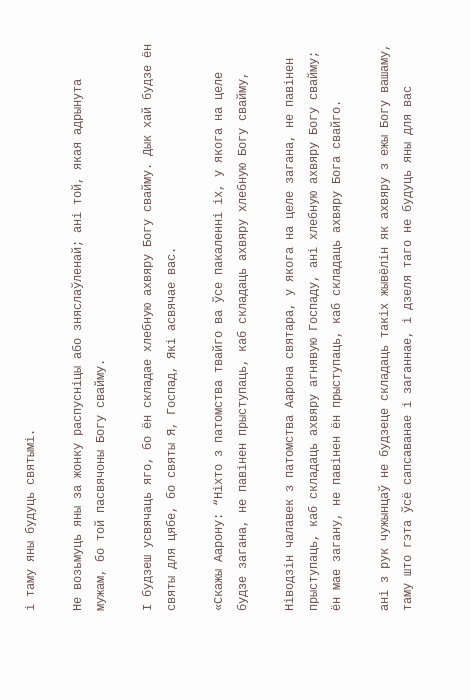і таму яны будуць святымі.

Не возьмуць яны за жонку распусніцы або зняслаўленай; ані той, якая адрынута мужам, бо той пасвячоны Богу свайму.

І будзеш усвячаць яго, бо ён складае хлебную ахвяру Богу свайму. Дык хай будзе ён святы для цябе, бо святы Я, Госпад, Які асвячае вас.

«Скажы Аарону: “Ніхто з патомства твайго ва ўсе пакаленні іх, у якога на целе будзе загана, не павінен прыступаць, каб складаць ахвяру хлебную Богу свайму,

Ніводзін чалавек з патомства Аарона святара, у якога на целе загана, не павінен прыступаць, каб складаць ахвяру агнявую Госпаду, ані хлебную ахвяру Богу свайму; ён мае загану, не павінен ён прыступаць, каб складаць ахвяру Бога свайго.

ані з рук чужынцаў не будзеце складаць такіх жывёлін як ахвяру з ежы Богу вашаму, таму што гэта ўсё сапсаванае і заганнае, і дзеля таго не будуць яны для вас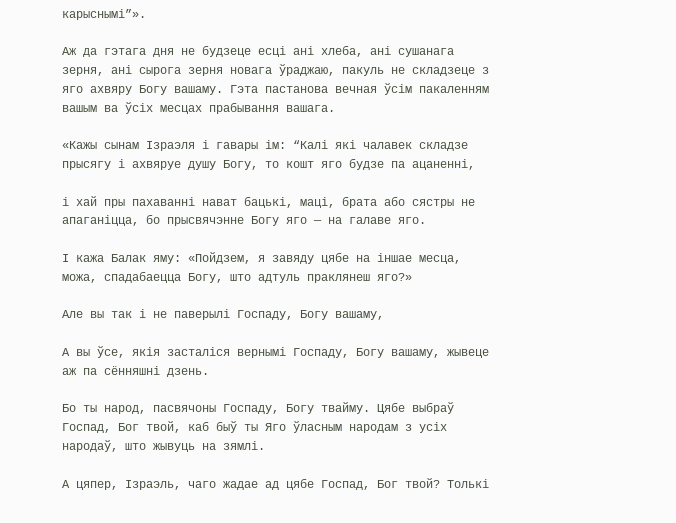карыснымі”».

Аж да гэтага дня не будзеце есці ані хлеба, ані сушанага зерня, ані сырога зерня новага ўраджаю, пакуль не складзеце з яго ахвяру Богу вашаму. Гэта пастанова вечная ўсім пакаленням вашым ва ўсіх месцах прабывання вашага.

«Кажы сынам Ізраэля і гавары ім: “Калі які чалавек складзе прысягу і ахвяруе душу Богу, то кошт яго будзе па ацаненні,

і хай пры пахаванні нават бацькі, маці, брата або сястры не апаганіцца, бо прысвячэнне Богу яго — на галаве яго.

І кажа Балак яму: «Пойдзем, я завяду цябе на іншае месца, можа, спадабаецца Богу, што адтуль праклянеш яго?»

Але вы так і не паверылі Госпаду, Богу вашаму,

А вы ўсе, якія засталіся вернымі Госпаду, Богу вашаму, жывеце аж па сённяшні дзень.

Бо ты народ, пасвячоны Госпаду, Богу твайму. Цябе выбраў Госпад, Бог твой, каб быў ты Яго ўласным народам з усіх народаў, што жывуць на зямлі.

А цяпер, Ізраэль, чаго жадае ад цябе Госпад, Бог твой? Толькі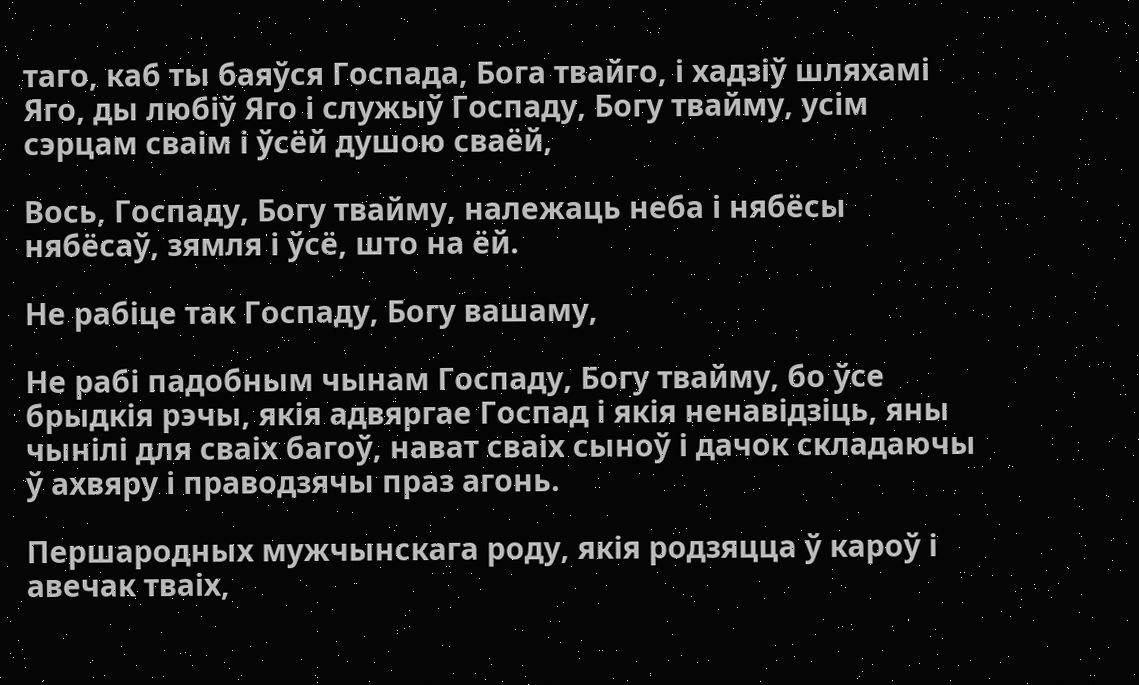таго, каб ты баяўся Госпада, Бога твайго, і хадзіў шляхамі Яго, ды любіў Яго і служыў Госпаду, Богу твайму, усім сэрцам сваім і ўсёй душою сваёй,

Вось, Госпаду, Богу твайму, належаць неба і нябёсы нябёсаў, зямля і ўсё, што на ёй.

Не рабіце так Госпаду, Богу вашаму,

Не рабі падобным чынам Госпаду, Богу твайму, бо ўсе брыдкія рэчы, якія адвяргае Госпад і якія ненавідзіць, яны чынілі для сваіх багоў, нават сваіх сыноў і дачок складаючы ў ахвяру і праводзячы праз агонь.

Першародных мужчынскага роду, якія родзяцца ў кароў і авечак тваіх,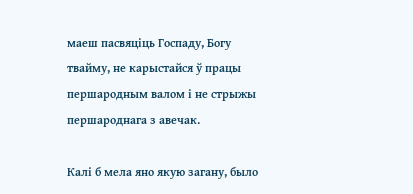маеш пасвяціць Госпаду, Богу твайму, не карыстайся ў працы першародным валом і не стрыжы першароднага з авечак.

Калі б мела яно якую загану, было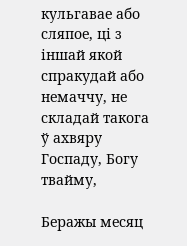кульгавае або сляпое, ці з іншай якой спракудай або немаччу, не складай такога ў ахвяру Госпаду, Богу твайму,

Беражы месяц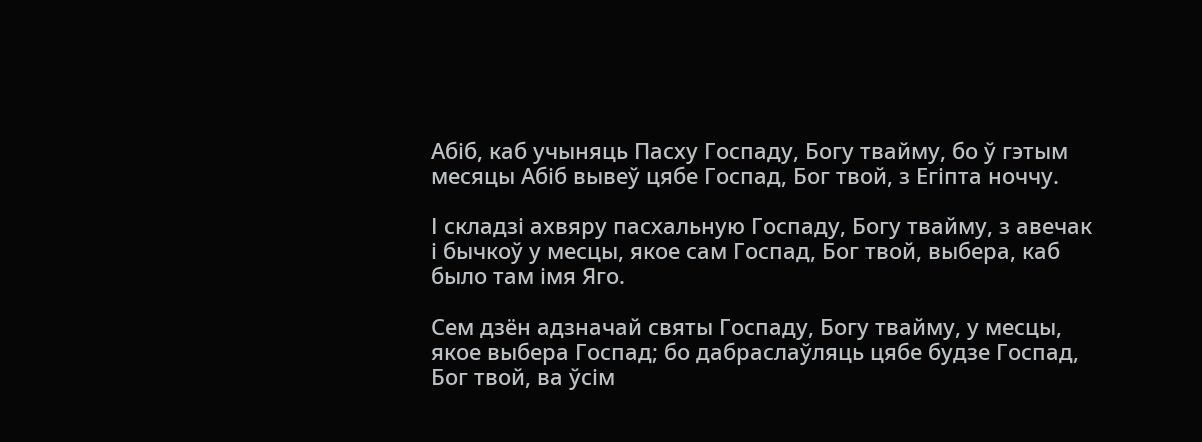Абіб, каб учыняць Пасху Госпаду, Богу твайму, бо ў гэтым месяцы Абіб вывеў цябе Госпад, Бог твой, з Егіпта ноччу.

І складзі ахвяру пасхальную Госпаду, Богу твайму, з авечак і бычкоў у месцы, якое сам Госпад, Бог твой, выбера, каб было там імя Яго.

Сем дзён адзначай святы Госпаду, Богу твайму, у месцы, якое выбера Госпад; бо дабраслаўляць цябе будзе Госпад, Бог твой, ва ўсім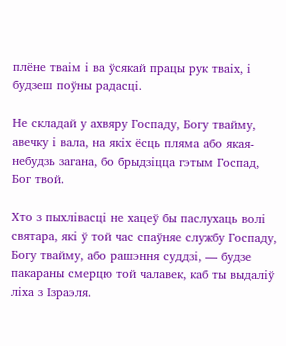плёне тваім і ва ўсякай працы рук тваіх, і будзеш поўны радасці.

Не складай у ахвяру Госпаду, Богу твайму, авечку і вала, на якіх ёсць пляма або якая-небудзь загана, бо брыдзіцца гэтым Госпад, Бог твой.

Хто з пыхлівасці не хацеў бы паслухаць волі святара, які ў той час спаўняе службу Госпаду, Богу твайму, або рашэння суддзі, — будзе пакараны смерцю той чалавек, каб ты выдаліў ліха з Ізраэля.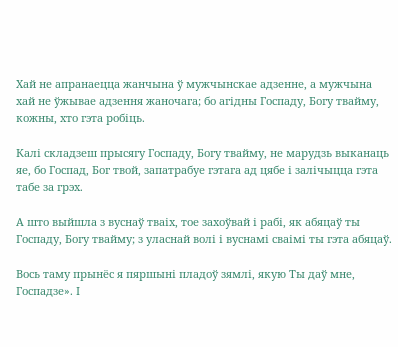Хай не апранаецца жанчына ў мужчынскае адзенне, а мужчына хай не ўжывае адзення жаночага; бо агідны Госпаду, Богу твайму, кожны, хто гэта робіць.

Калі складзеш прысягу Госпаду, Богу твайму, не марудзь выканаць яе, бо Госпад, Бог твой, запатрабуе гэтага ад цябе і залічыцца гэта табе за грэх.

А што выйшла з вуснаў тваіх, тое захоўвай і рабі, як абяцаў ты Госпаду, Богу твайму; з уласнай волі і вуснамі сваімі ты гэта абяцаў.

Вось таму прынёс я пяршыні пладоў зямлі, якую Ты даў мне, Госпадзе». І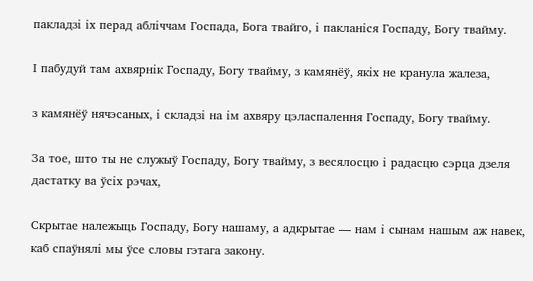пакладзі іх перад абліччам Госпада, Бога твайго, і пакланіся Госпаду, Богу твайму.

І пабудуй там ахвярнік Госпаду, Богу твайму, з камянёў, якіх не кранула жалеза,

з камянёў нячэсаных, і складзі на ім ахвяру цэласпалення Госпаду, Богу твайму.

За тое, што ты не служыў Госпаду, Богу твайму, з весялосцю і радасцю сэрца дзеля дастатку ва ўсіх рэчах,

Скрытае належыць Госпаду, Богу нашаму, а адкрытае — нам і сынам нашым аж навек, каб спаўнялі мы ўсе словы гэтага закону.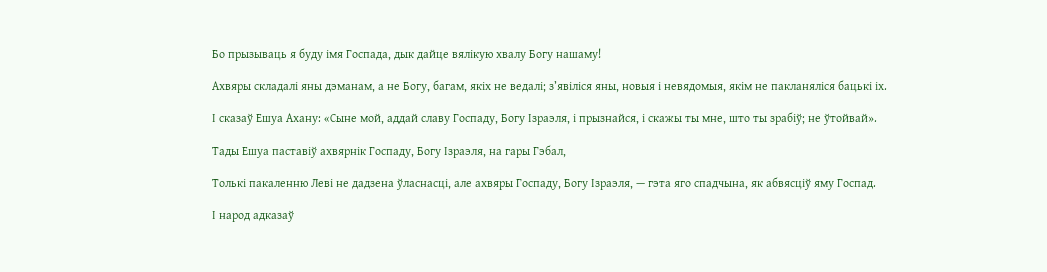Бо прызываць я буду імя Госпада, дык дайце вялікую хвалу Богу нашаму!

Ахвяры складалі яны дэманам, а не Богу, багам, якіх не ведалі; з’явіліся яны, новыя і невядомыя, якім не пакланяліся бацькі іх.

І сказаў Ешуа Ахану: «Сыне мой, аддай славу Госпаду, Богу Ізраэля, і прызнайся, і скажы ты мне, што ты зрабіў; не ўтойвай».

Тады Ешуа паставіў ахвярнік Госпаду, Богу Ізраэля, на гары Гэбал,

Толькі пакаленню Леві не дадзена ўласнасці, але ахвяры Госпаду, Богу Ізраэля, — гэта яго спадчына, як абвясціў яму Госпад.

І народ адказаў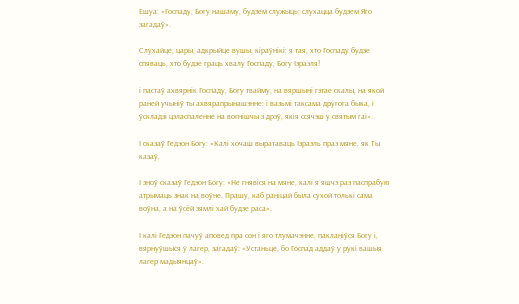Ешуа: «Госпаду, Богу нашаму, будзем служыць; слухацца будзем Яго загадаў».

Слухайце, цары, адкрыйце вушы, кіраўнікі; я тая, хто Госпаду будзе спяваць, хто будзе граць хвалу Госпаду, Богу Ізраэля!

і пастаў ахвярнік Госпаду, Богу твайму, на вяршыні гэтае скалы, на якой раней учыніў ты ахвярапрынашэнне: і вазьмі таксама другога быка, і ўскладзі цэласпаленне на вогнішчы з дрэў, якія ссячэш у святым гаі».

І сказаў Гедэон Богу: «Калі хочаш выратаваць Ізраэль праз мяне, як Ты казаў,

І зноў сказаў Гедэон Богу: «Не гнявіся на мяне, калі я яшчэ раз паспрабую атрымаць знак на воўне. Прашу, каб раніцай была сухой толькі сама воўна, а на ўсёй зямлі хай будзе раса».

І калі Гедэон пачуў аповед пра сон і яго тлумачэнне, пакланіўся Богу і, вярнуўшыся ў лагер, загадаў: «Устаньце, бо Госпад аддаў у рукі вашыя лагер мадыянцаў».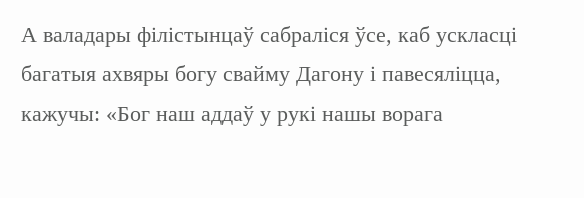А валадары філістынцаў сабраліся ўсе, каб ускласці багатыя ахвяры богу свайму Дагону і павесяліцца, кажучы: «Бог наш аддаў у рукі нашы ворага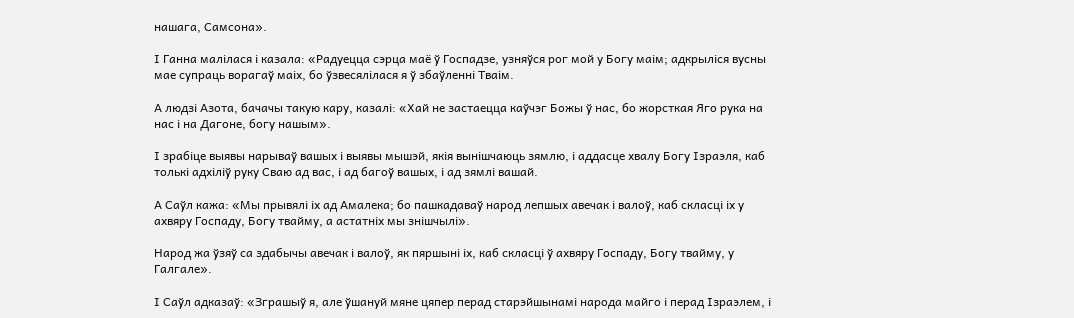нашага, Самсона».

І Ганна малілася і казала: «Радуецца сэрца маё ў Госпадзе, узняўся рог мой у Богу маім; адкрыліся вусны мае супраць ворагаў маіх, бо ўзвесялілася я ў збаўленні Тваім.

А людзі Азота, бачачы такую кару, казалі: «Хай не застаецца каўчэг Божы ў нас, бо жорсткая Яго рука на нас і на Дагоне, богу нашым».

І зрабіце выявы нарываў вашых і выявы мышэй, якія вынішчаюць зямлю, і аддасце хвалу Богу Ізраэля, каб толькі адхіліў руку Сваю ад вас, і ад багоў вашых, і ад зямлі вашай.

А Саўл кажа: «Мы прывялі іх ад Амалека; бо пашкадаваў народ лепшых авечак і валоў, каб скласці іх у ахвяру Госпаду, Богу твайму, а астатніх мы знішчылі».

Народ жа ўзяў са здабычы авечак і валоў, як пяршыні іх, каб скласці ў ахвяру Госпаду, Богу твайму, у Галгале».

І Саўл адказаў: «Зграшыў я, але ўшануй мяне цяпер перад старэйшынамі народа майго і перад Ізраэлем, і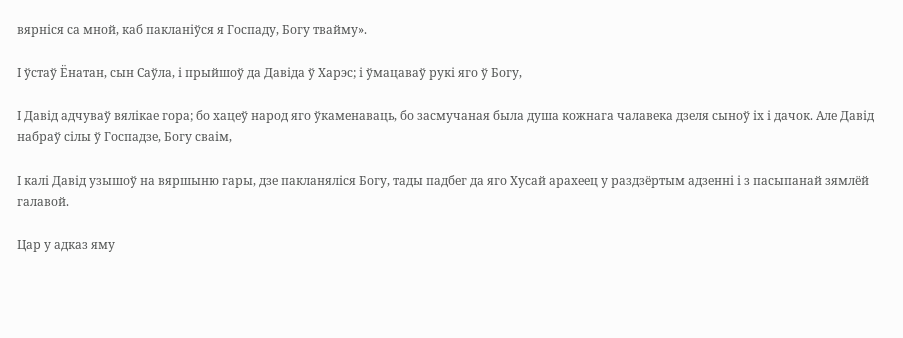вярніся са мной, каб пакланіўся я Госпаду, Богу твайму».

І ўстаў Ёнатан, сын Саўла, і прыйшоў да Давіда ў Харэс; і ўмацаваў рукі яго ў Богу,

І Давід адчуваў вялікае гора; бо хацеў народ яго ўкаменаваць, бо засмучаная была душа кожнага чалавека дзеля сыноў іх і дачок. Але Давід набраў сілы ў Госпадзе, Богу сваім,

І калі Давід узышоў на вяршыню гары, дзе пакланяліся Богу, тады падбег да яго Хусай арахеец у раздзёртым адзенні і з пасыпанай зямлёй галавой.

Цар у адказ яму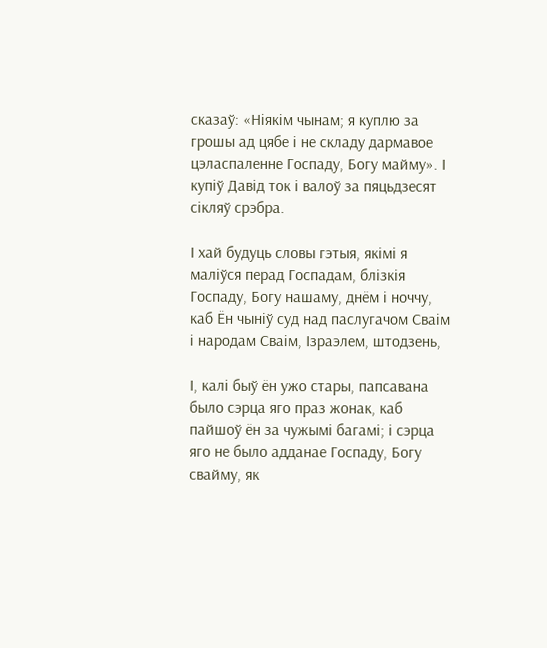сказаў: «Ніякім чынам; я куплю за грошы ад цябе і не складу дармавое цэласпаленне Госпаду, Богу майму». І купіў Давід ток і валоў за пяцьдзесят сікляў срэбра.

І хай будуць словы гэтыя, якімі я маліўся перад Госпадам, блізкія Госпаду, Богу нашаму, днём і ноччу, каб Ён чыніў суд над паслугачом Сваім і народам Сваім, Ізраэлем, штодзень,

І, калі быў ён ужо стары, папсавана было сэрца яго праз жонак, каб пайшоў ён за чужымі багамі; і сэрца яго не было адданае Госпаду, Богу свайму, як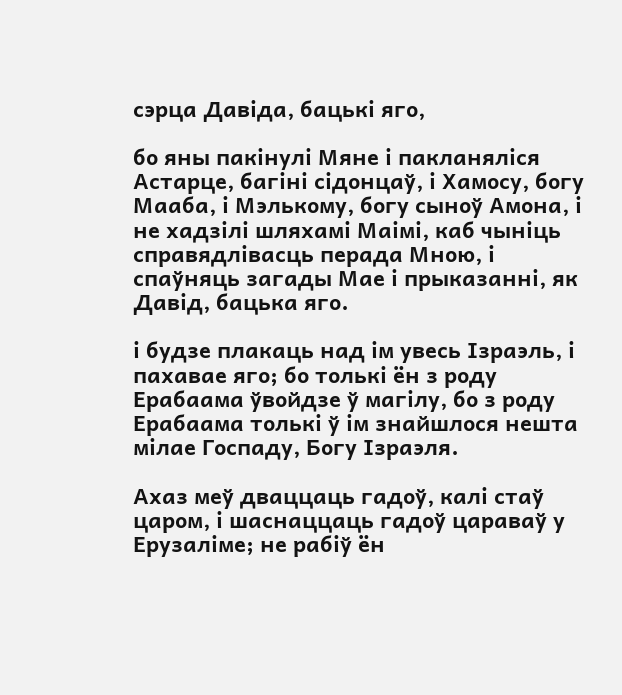сэрца Давіда, бацькі яго,

бо яны пакінулі Мяне і пакланяліся Астарце, багіні сідонцаў, і Хамосу, богу Мааба, і Мэлькому, богу сыноў Амона, і не хадзілі шляхамі Маімі, каб чыніць справядлівасць перада Мною, і спаўняць загады Мае і прыказанні, як Давід, бацька яго.

і будзе плакаць над ім увесь Ізраэль, і пахавае яго; бо толькі ён з роду Ерабаама ўвойдзе ў магілу, бо з роду Ерабаама толькі ў ім знайшлося нешта мілае Госпаду, Богу Ізраэля.

Ахаз меў дваццаць гадоў, калі стаў царом, і шаснаццаць гадоў цараваў у Ерузаліме; не рабіў ён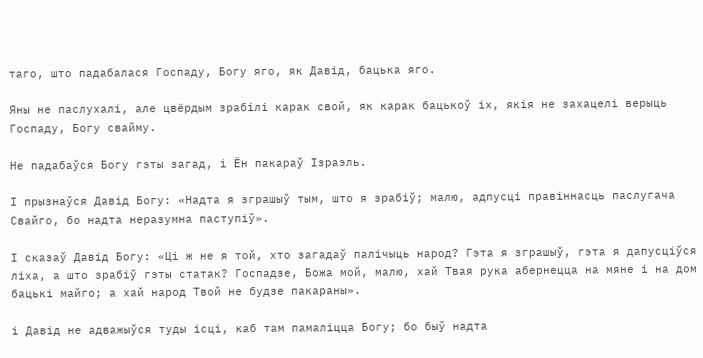таго, што падабалася Госпаду, Богу яго, як Давід, бацька яго.

Яны не паслухалі, але цвёрдым зрабілі карак свой, як карак бацькоў іх, якія не захацелі верыць Госпаду, Богу свайму.

Не падабаўся Богу гэты загад, і Ён пакараў Ізраэль.

І прызнаўся Давід Богу: «Надта я зграшыў тым, што я зрабіў; малю, адпусці правіннасць паслугача Свайго, бо надта неразумна паступіў».

І сказаў Давід Богу: «Ці ж не я той, хто загадаў палічыць народ? Гэта я зграшыў, гэта я дапусціўся ліха, а што зрабіў гэты статак? Госпадзе, Божа мой, малю, хай Твая рука абернецца на мяне і на дом бацькі майго; а хай народ Твой не будзе пакараны».

і Давід не адважыўся туды ісці, каб там памаліцца Богу; бо быў надта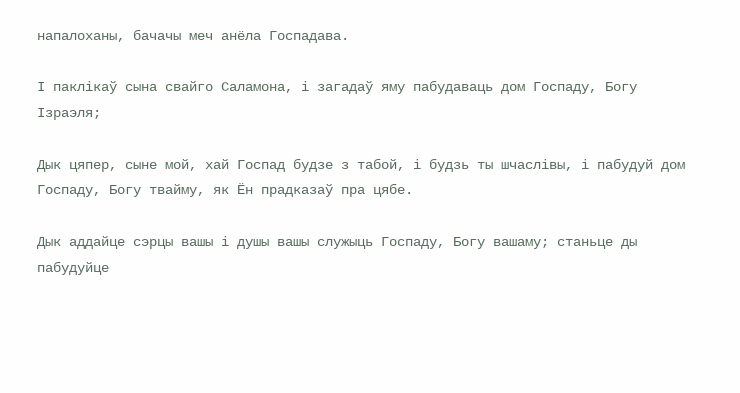напалоханы, бачачы меч анёла Госпадава.

І паклікаў сына свайго Саламона, і загадаў яму пабудаваць дом Госпаду, Богу Ізраэля;

Дык цяпер, сыне мой, хай Госпад будзе з табой, і будзь ты шчаслівы, і пабудуй дом Госпаду, Богу твайму, як Ён прадказаў пра цябе.

Дык аддайце сэрцы вашы і душы вашы служыць Госпаду, Богу вашаму; станьце ды пабудуйце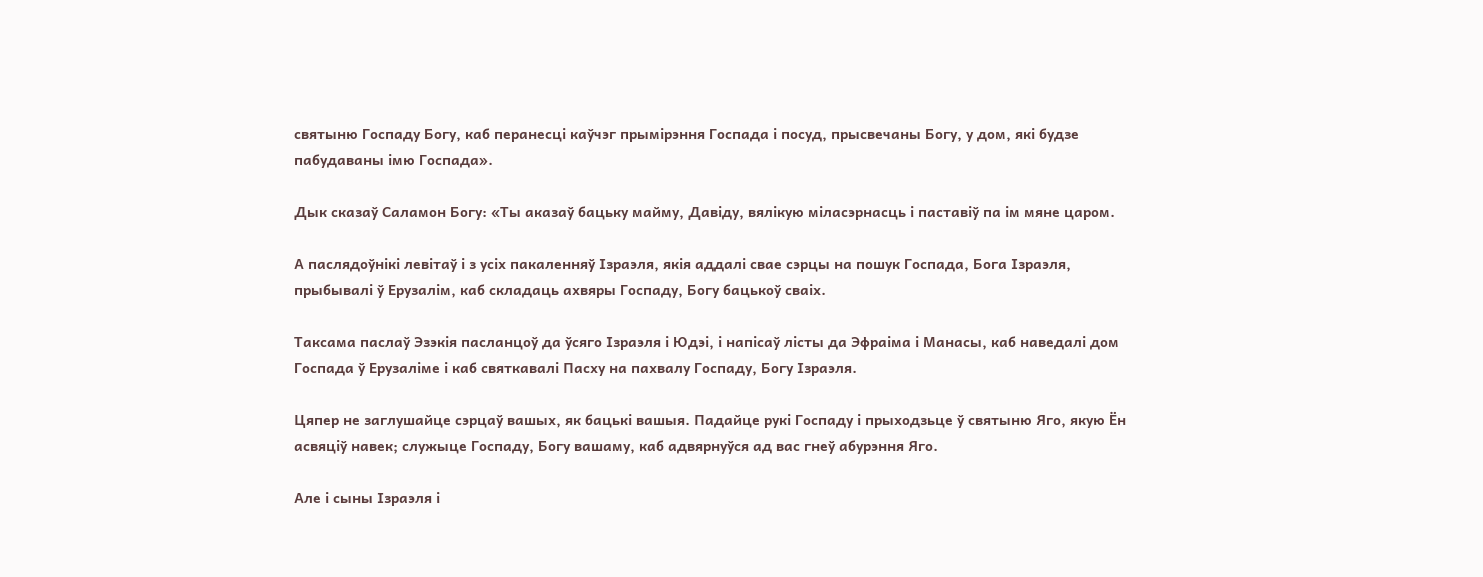святыню Госпаду Богу, каб перанесці каўчэг прымірэння Госпада і посуд, прысвечаны Богу, у дом, які будзе пабудаваны імю Госпада».

Дык сказаў Саламон Богу: «Ты аказаў бацьку майму, Давіду, вялікую міласэрнасць і паставіў па ім мяне царом.

А паслядоўнікі левітаў і з усіх пакаленняў Ізраэля, якія аддалі свае сэрцы на пошук Госпада, Бога Ізраэля, прыбывалі ў Ерузалім, каб складаць ахвяры Госпаду, Богу бацькоў сваіх.

Таксама паслаў Эзэкія пасланцоў да ўсяго Ізраэля і Юдэі, і напісаў лісты да Эфраіма і Манасы, каб наведалі дом Госпада ў Ерузаліме і каб святкавалі Пасху на пахвалу Госпаду, Богу Ізраэля.

Цяпер не заглушайце сэрцаў вашых, як бацькі вашыя. Падайце рукі Госпаду і прыходзьце ў святыню Яго, якую Ён асвяціў навек; служыце Госпаду, Богу вашаму, каб адвярнуўся ад вас гнеў абурэння Яго.

Але і сыны Ізраэля і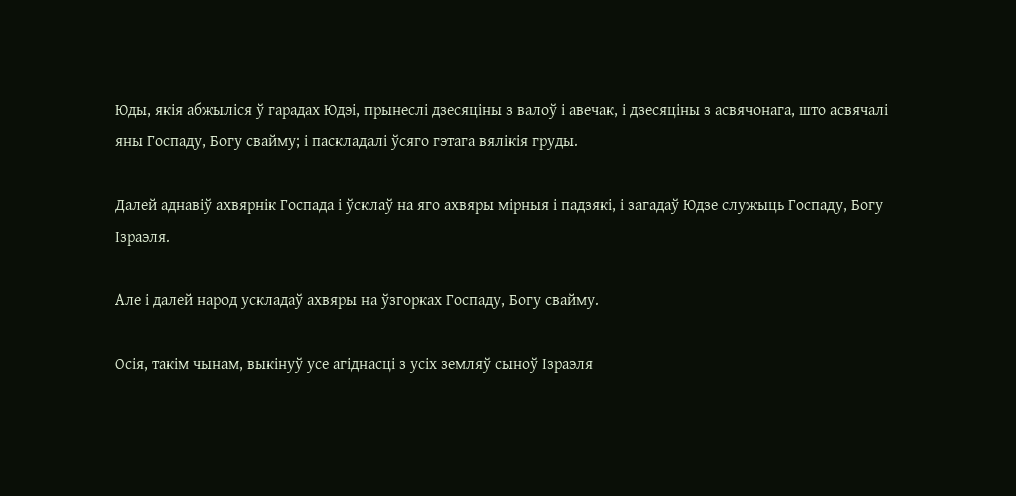Юды, якія абжыліся ў гарадах Юдэі, прынеслі дзесяціны з валоў і авечак, і дзесяціны з асвячонага, што асвячалі яны Госпаду, Богу свайму; і паскладалі ўсяго гэтага вялікія груды.

Далей аднавіў ахвярнік Госпада і ўсклаў на яго ахвяры мірныя і падзякі, і загадаў Юдзе служыць Госпаду, Богу Ізраэля.

Але і далей народ ускладаў ахвяры на ўзгорках Госпаду, Богу свайму.

Осія, такім чынам, выкінуў усе агіднасці з усіх земляў сыноў Ізраэля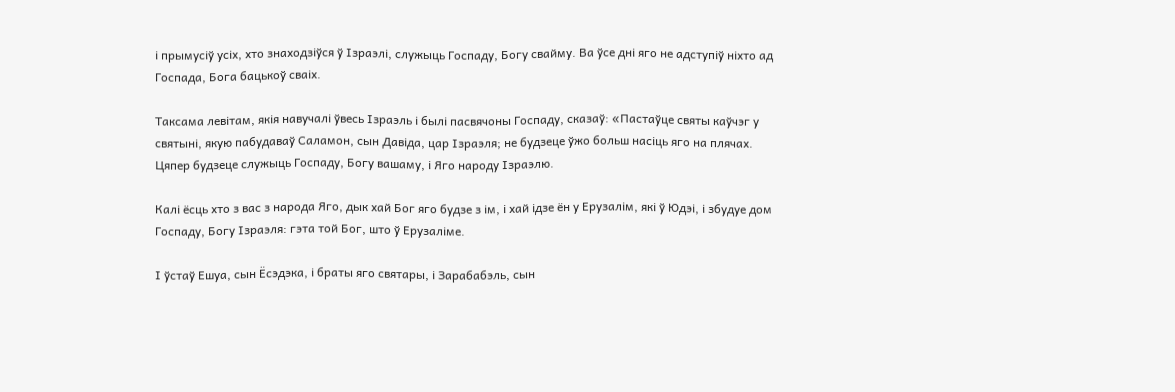і прымусіў усіх, хто знаходзіўся ў Ізраэлі, служыць Госпаду, Богу свайму. Ва ўсе дні яго не адступіў ніхто ад Госпада, Бога бацькоў сваіх.

Таксама левітам, якія навучалі ўвесь Ізраэль і былі пасвячоны Госпаду, сказаў: «Пастаўце святы каўчэг у святыні, якую пабудаваў Саламон, сын Давіда, цар Ізраэля; не будзеце ўжо больш насіць яго на плячах. Цяпер будзеце служыць Госпаду, Богу вашаму, і Яго народу Ізраэлю.

Калі ёсць хто з вас з народа Яго, дык хай Бог яго будзе з ім, і хай ідзе ён у Ерузалім, які ў Юдэі, і збудуе дом Госпаду, Богу Ізраэля: гэта той Бог, што ў Ерузаліме.

І ўстаў Ешуа, сын Ёсэдэка, і браты яго святары, і Зарабабэль, сын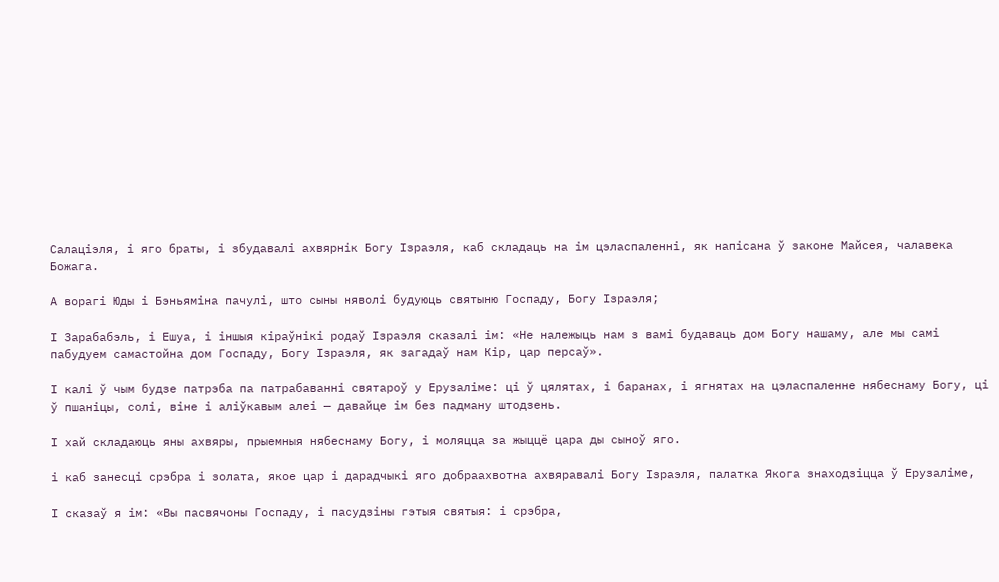Салаціэля, і яго браты, і збудавалі ахвярнік Богу Ізраэля, каб складаць на ім цэласпаленні, як напісана ў законе Майсея, чалавека Божага.

А ворагі Юды і Бэньяміна пачулі, што сыны няволі будуюць святыню Госпаду, Богу Ізраэля;

І Зарабабэль, і Ешуа, і іншыя кіраўнікі родаў Ізраэля сказалі ім: «Не належыць нам з вамі будаваць дом Богу нашаму, але мы самі пабудуем самастойна дом Госпаду, Богу Ізраэля, як загадаў нам Кір, цар персаў».

І калі ў чым будзе патрэба па патрабаванні святароў у Ерузаліме: ці ў цялятах, і баранах, і ягнятах на цэласпаленне нябеснаму Богу, ці ў пшаніцы, солі, віне і аліўкавым алеі — давайце ім без падману штодзень.

І хай складаюць яны ахвяры, прыемныя нябеснаму Богу, і моляцца за жыццё цара ды сыноў яго.

і каб занесці срэбра і золата, якое цар і дарадчыкі яго добраахвотна ахвяравалі Богу Ізраэля, палатка Якога знаходзіцца ў Ерузаліме,

І сказаў я ім: «Вы пасвячоны Госпаду, і пасудзіны гэтыя святыя: і срэбра,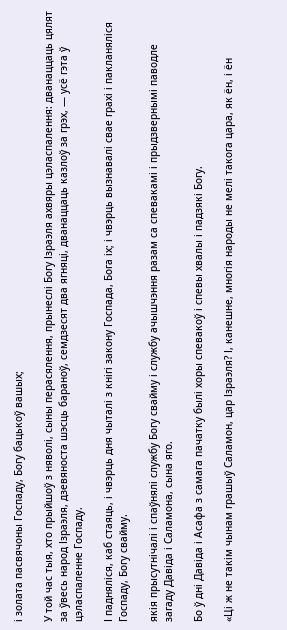і золата пасвячоны Госпаду, Богу бацькоў вашых;

У той час тыя, хто прыйшоў з няволі, сыны перасялення, прынеслі Богу Ізраэля ахвяры цэласпалення: дванаццаць цялят за ўвесь народ Ізраэля, дзевяноста шэсць бараноў, семдзесят два ягняці, дванаццаць казлоў за грэх, — усё гэта ў цэласпаленне Госпаду.

І падняліся, каб стаяць, і чвэрць дня чыталі з кнігі закону Госпада, Бога іх; і чвэрць вызнавалі свае грахі і пакланяліся Госпаду, Богу свайму.

якія прысутнічалі і спаўнялі службу Богу свайму і службу ачышчэння разам са спевакамі і прыдзвернымі паводле загаду Давіда і Саламона, сына яго.

Бо ў дні Давіда і Асафа з самага пачатку былі хоры спевакоў і спевы хвалы і падзякі Богу.

«Ці ж не такім чынам грашыў Саламон, цар Ізраэля? І, канешне, многія народы не мелі такога цара, як ён, і ён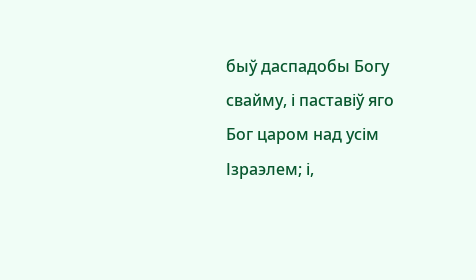быў даспадобы Богу свайму, і паставіў яго Бог царом над усім Ізраэлем; і,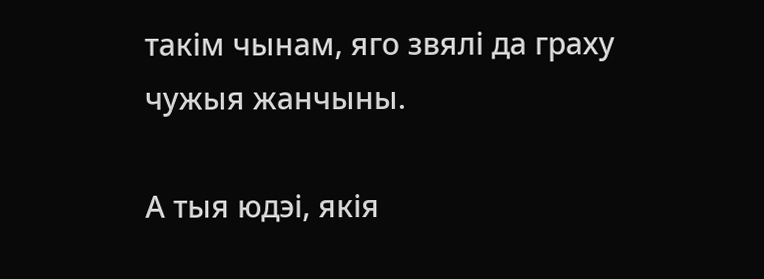такім чынам, яго звялі да граху чужыя жанчыны.

А тыя юдэі, якія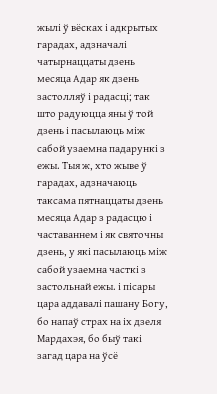жылі ў вёсках і адкрытых гарадах, адзначалі чатырнаццаты дзень месяца Адар як дзень застолляў і радасці; так што радуюцца яны ў той дзень і пасылаюць між сабой узаемна падарункі з ежы. Тыя ж, хто жыве ў гарадах, адзначаюць таксама пятнаццаты дзень месяца Адар з радасцю і частаваннем і як святочны дзень, у які пасылаюць між сабой узаемна часткі з застольнай ежы. і пісары цара аддавалі пашану Богу, бо напаў страх на іх дзеля Мардахэя, бо быў такі загад цара на ўсё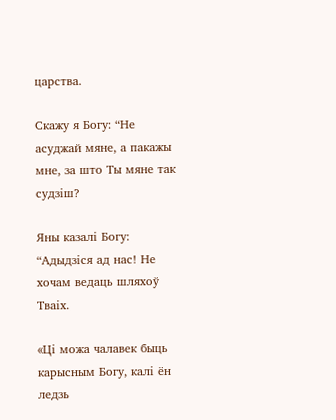царства.

Скажу я Богу: “Не асуджай мяне, а пакажы мне, за што Ты мяне так судзіш?

Яны казалі Богу: “Адыдзіся ад нас! Не хочам ведаць шляхоў Тваіх.

«Ці можа чалавек быць карысным Богу, калі ён ледзь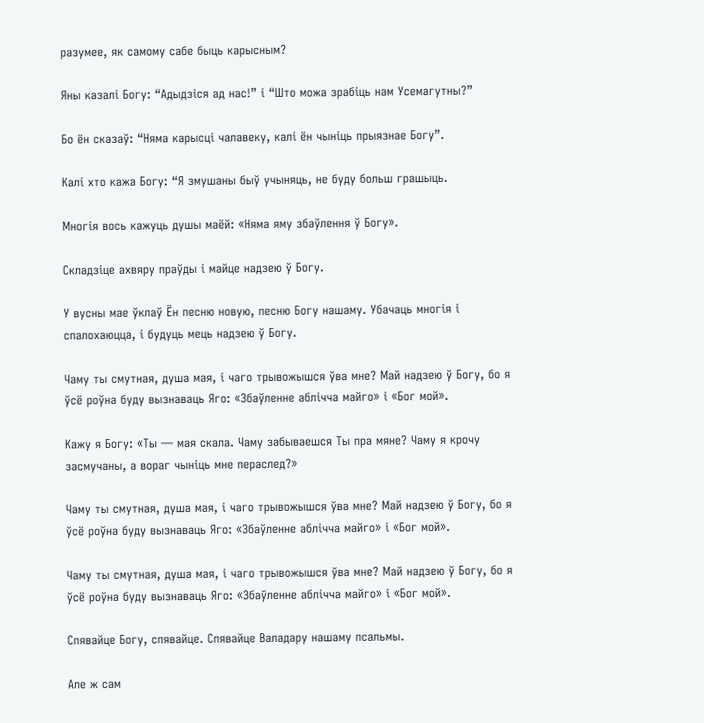разумее, як самому сабе быць карысным?

Яны казалі Богу: “Адыдзіся ад нас!” і “Што можа зрабіць нам Усемагутны?”

Бо ён сказаў: “Няма карысці чалавеку, калі ён чыніць прыязнае Богу”.

Калі хто кажа Богу: “Я змушаны быў учыняць, не буду больш грашыць.

Многія вось кажуць душы маёй: «Няма яму збаўлення ў Богу».

Складзіце ахвяру праўды і майце надзею ў Богу.

У вусны мае ўклаў Ён песню новую, песню Богу нашаму. Убачаць многія і спалохаюцца, і будуць мець надзею ў Богу.

Чаму ты смутная, душа мая, і чаго трывожышся ўва мне? Май надзею ў Богу, бо я ўсё роўна буду вызнаваць Яго: «Збаўленне аблічча майго» і «Бог мой».

Кажу я Богу: «Ты — мая скала. Чаму забываешся Ты пра мяне? Чаму я крочу засмучаны, а вораг чыніць мне пераслед?»

Чаму ты смутная, душа мая, і чаго трывожышся ўва мне? Май надзею ў Богу, бо я ўсё роўна буду вызнаваць Яго: «Збаўленне аблічча майго» і «Бог мой».

Чаму ты смутная, душа мая, і чаго трывожышся ўва мне? Май надзею ў Богу, бо я ўсё роўна буду вызнаваць Яго: «Збаўленне аблічча майго» і «Бог мой».

Спявайце Богу, спявайце. Спявайце Валадару нашаму псальмы.

Але ж сам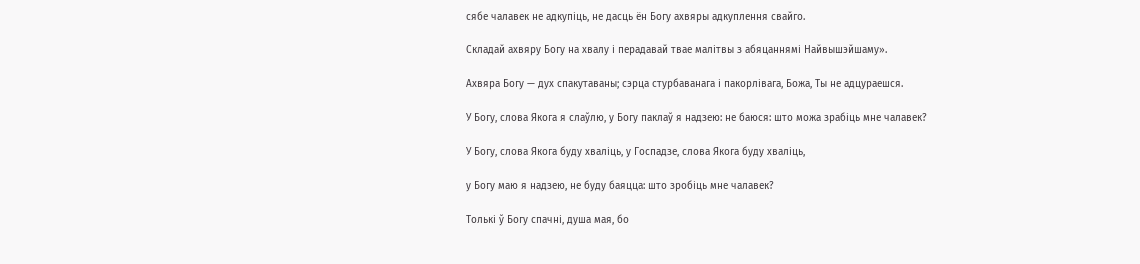сябе чалавек не адкупіць, не дасць ён Богу ахвяры адкуплення свайго.

Складай ахвяру Богу на хвалу і перадавай твае малітвы з абяцаннямі Найвышэйшаму».

Ахвяра Богу — дух спакутаваны; сэрца стурбаванага і пакорлівага, Божа, Ты не адцураешся.

У Богу, слова Якога я слаўлю, у Богу паклаў я надзею: не баюся: што можа зрабіць мне чалавек?

У Богу, слова Якога буду хваліць, у Госпадзе, слова Якога буду хваліць,

у Богу маю я надзею, не буду баяцца: што зробіць мне чалавек?

Толькі ў Богу спачні, душа мая, бо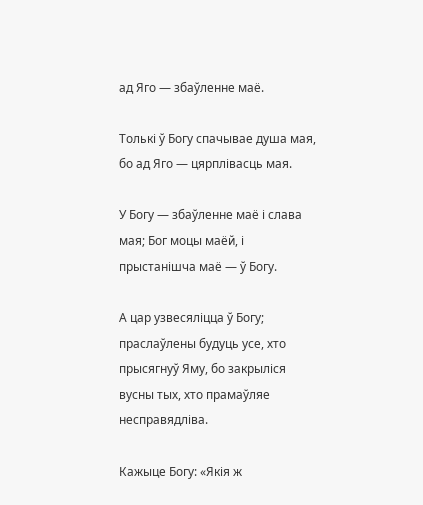ад Яго — збаўленне маё.

Толькі ў Богу спачывае душа мая, бо ад Яго — цярплівасць мая.

У Богу — збаўленне маё і слава мая; Бог моцы маёй, і прыстанішча маё — ў Богу.

А цар узвесяліцца ў Богу; праслаўлены будуць усе, хто прысягнуў Яму, бо закрыліся вусны тых, хто прамаўляе несправядліва.

Кажыце Богу: «Якія ж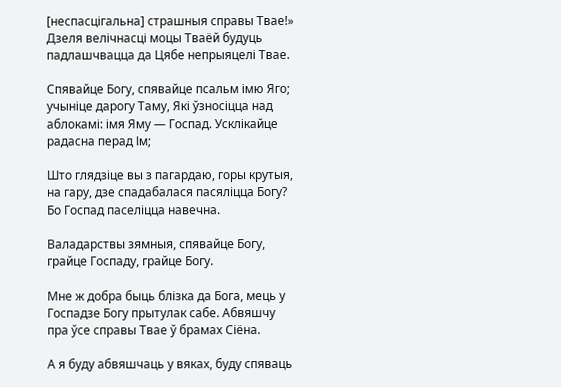[неспасцігальна] страшныя справы Твае!» Дзеля велічнасці моцы Тваёй будуць падлашчвацца да Цябе непрыяцелі Твае.

Спявайце Богу, спявайце псальм імю Яго; учыніце дарогу Таму, Які ўзносіцца над аблокамі: імя Яму — Госпад. Усклікайце радасна перад Ім;

Што глядзіце вы з пагардаю, горы крутыя, на гару, дзе спадабалася пасяліцца Богу? Бо Госпад паселіцца навечна.

Валадарствы зямныя, спявайце Богу, грайце Госпаду, грайце Богу.

Мне ж добра быць блізка да Бога, мець у Госпадзе Богу прытулак сабе. Абвяшчу пра ўсе справы Твае ў брамах Сіёна.

А я буду абвяшчаць у вяках, буду спяваць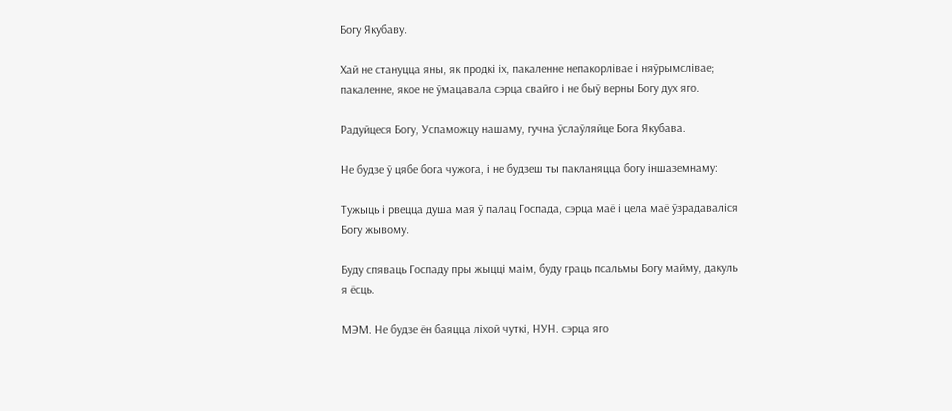Богу Якубаву.

Хай не стануцца яны, як продкі іх, пакаленне непакорлівае і няўрымслівае; пакаленне, якое не ўмацавала сэрца свайго і не быў верны Богу дух яго.

Радуйцеся Богу, Успаможцу нашаму, гучна ўслаўляйце Бога Якубава.

Не будзе ў цябе бога чужога, і не будзеш ты пакланяцца богу іншаземнаму:

Тужыць і рвецца душа мая ў палац Госпада, сэрца маё і цела маё ўзрадаваліся Богу жывому.

Буду спяваць Госпаду пры жыцці маім, буду граць псальмы Богу майму, дакуль я ёсць.

МЭМ. Не будзе ён баяцца ліхой чуткі, НУН. сэрца яго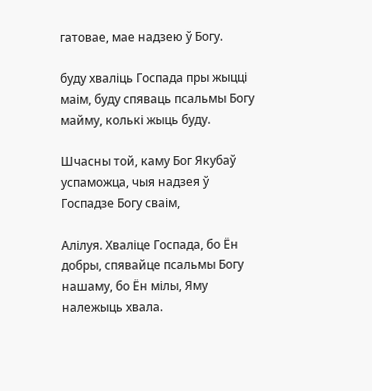гатовае, мае надзею ў Богу.

буду хваліць Госпада пры жыцці маім, буду спяваць псальмы Богу майму, колькі жыць буду.

Шчасны той, каму Бог Якубаў успаможца, чыя надзея ў Госпадзе Богу сваім,

Алілуя. Хваліце Госпада, бо Ён добры, спявайце псальмы Богу нашаму, бо Ён мілы, Яму належыць хвала.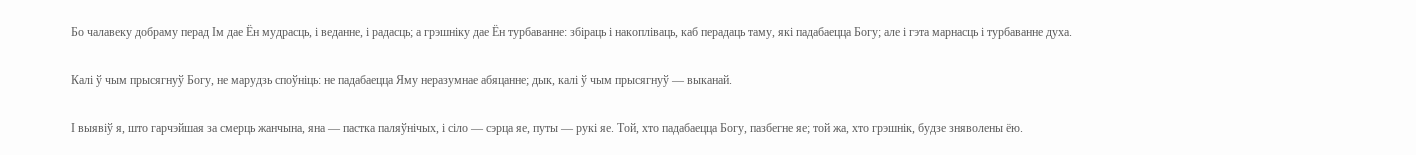Бо чалавеку добраму перад Ім дае Ён мудрасць, і веданне, і радасць; а грэшніку дае Ён турбаванне: збіраць і накопліваць, каб перадаць таму, які падабаецца Богу; але і гэта марнасць і турбаванне духа.

Калі ў чым прысягнуў Богу, не марудзь споўніць: не падабаецца Яму неразумнае абяцанне; дык, калі ў чым прысягнуў — выканай.

І выявіў я, што гарчэйшая за смерць жанчына, яна — пастка паляўнічых, і сіло — сэрца яе, путы — рукі яе. Той, хто падабаецца Богу, пазбегне яе; той жа, хто грэшнік, будзе зняволены ёю.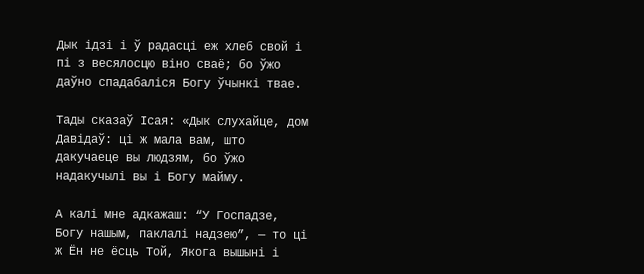Дык ідзі і ў радасці еж хлеб свой і пі з весялосцю віно сваё; бо ўжо даўно спадабаліся Богу ўчынкі твае.

Тады сказаў Ісая: «Дык слухайце, дом Давідаў: ці ж мала вам, што дакучаеце вы людзям, бо ўжо надакучылі вы і Богу майму.

А калі мне адкажаш: “У Госпадзе, Богу нашым, паклалі надзею”, — то ці ж Ён не ёсць Той, Якога вышыні і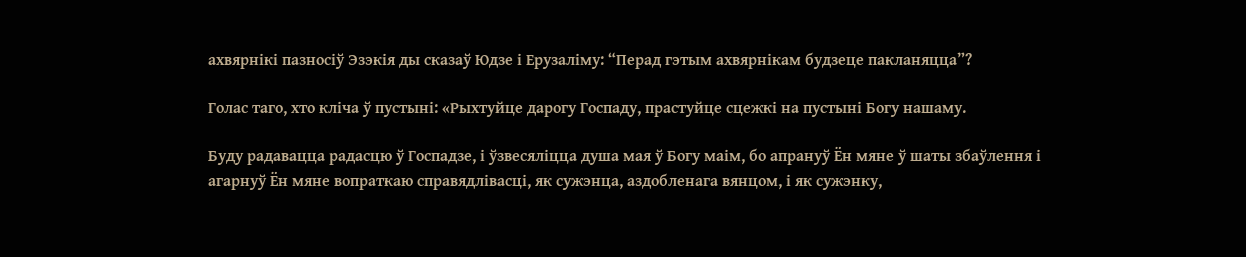ахвярнікі пазносіў Эзэкія ды сказаў Юдзе і Ерузаліму: “Перад гэтым ахвярнікам будзеце пакланяцца”?

Голас таго, хто кліча ў пустыні: «Рыхтуйце дарогу Госпаду, прастуйце сцежкі на пустыні Богу нашаму.

Буду радавацца радасцю ў Госпадзе, і ўзвесяліцца душа мая ў Богу маім, бо апрануў Ён мяне ў шаты збаўлення і агарнуў Ён мяне вопраткаю справядлівасці, як сужэнца, аздобленага вянцом, і як сужэнку,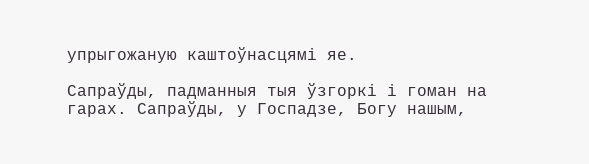упрыгожаную каштоўнасцямі яе.

Сапраўды, падманныя тыя ўзгоркі і гоман на гарах. Сапраўды, у Госпадзе, Богу нашым,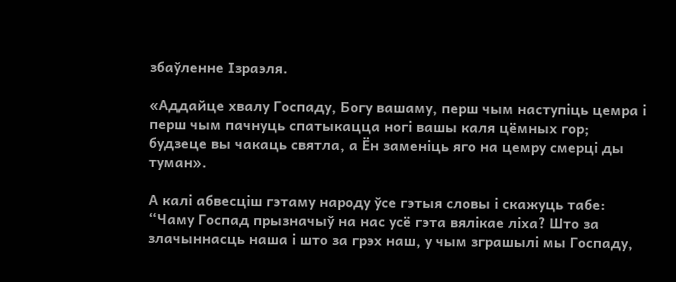збаўленне Ізраэля.

«Аддайце хвалу Госпаду, Богу вашаму, перш чым наступіць цемра і перш чым пачнуць спатыкацца ногі вашы каля цёмных гор; будзеце вы чакаць святла, а Ён заменіць яго на цемру смерці ды туман».

А калі абвесціш гэтаму народу ўсе гэтыя словы і скажуць табе: “Чаму Госпад прызначыў на нас усё гэта вялікае ліха? Што за злачыннасць наша і што за грэх наш, у чым зграшылі мы Госпаду,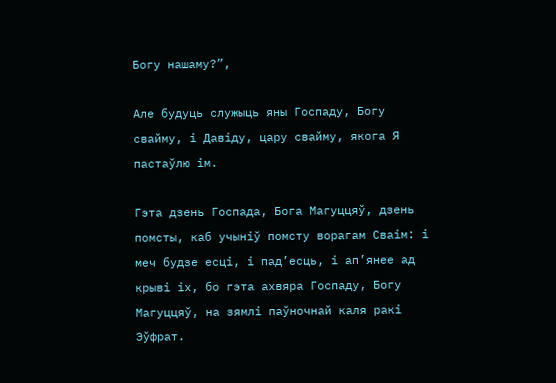Богу нашаму?”,

Але будуць служыць яны Госпаду, Богу свайму, і Давіду, цару свайму, якога Я пастаўлю ім.

Гэта дзень Госпада, Бога Магуццяў, дзень помсты, каб учыніў помсту ворагам Сваім: і меч будзе есці, і пад’есць, і ап’янее ад крыві іх, бо гэта ахвяра Госпаду, Богу Магуццяў, на зямлі паўночнай каля ракі Эўфрат.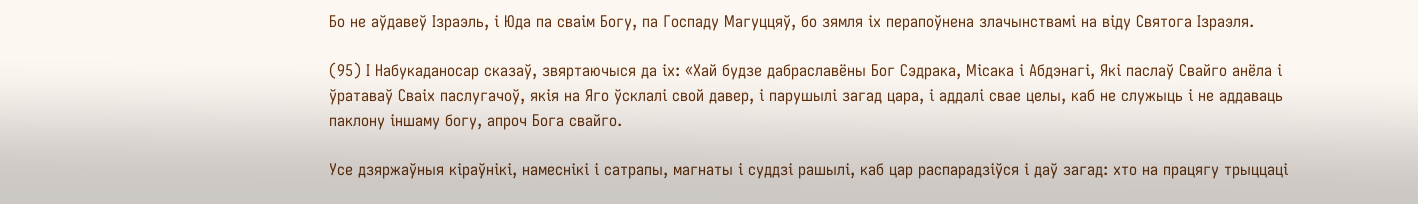Бо не аўдавеў Ізраэль, і Юда па сваім Богу, па Госпаду Магуццяў, бо зямля іх перапоўнена злачынствамі на віду Святога Ізраэля.

(95) І Набукаданосар сказаў, звяртаючыся да іх: «Хай будзе дабраславёны Бог Сэдрака, Місака і Абдэнагі, Які паслаў Свайго анёла і ўратаваў Сваіх паслугачоў, якія на Яго ўсклалі свой давер, і парушылі загад цара, і аддалі свае целы, каб не служыць і не аддаваць паклону іншаму богу, апроч Бога свайго.

Усе дзяржаўныя кіраўнікі, намеснікі і сатрапы, магнаты і суддзі рашылі, каб цар распарадзіўся і даў загад: хто на працягу трыццаці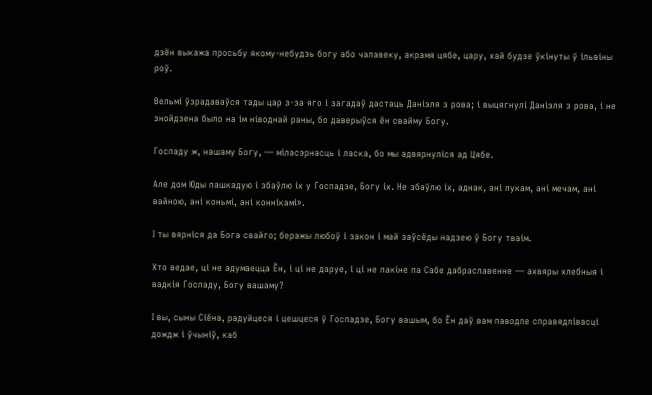дзён выкажа просьбу якому-небудзь богу або чалавеку, акрамя цябе, цару, хай будзе ўкінуты ў ільвіны роў.

Вельмі ўзрадаваўся тады цар з-за яго і загадаў дастаць Даніэля з рова; і выцягнулі Даніэля з рова, і не знойдзена было на ім ніводнай раны, бо даверыўся ён свайму Богу.

Госпаду ж, нашаму Богу, — міласэрнасць і ласка, бо мы адвярнуліся ад Цябе.

Але дом Юды пашкадую і збаўлю іх у Госпадзе, Богу іх. Не збаўлю іх, аднак, ані лукам, ані мечам, ані вайною, ані коньмі, ані коннікамі».

І ты вярніся да Бога свайго; беражы любоў і закон і май заўсёды надзею ў Богу тваім.

Хто ведае, ці не адумаецца Ён, і ці не даруе, і ці не пакіне па Сабе дабраславенне — ахвяры хлебныя і вадкія Госпаду, Богу вашаму?

І вы, сыны Сіёна, радуйцеся і цешцеся ў Госпадзе, Богу вашым, бо Ён даў вам паводле справядлівасці дождж і ўчыніў, каб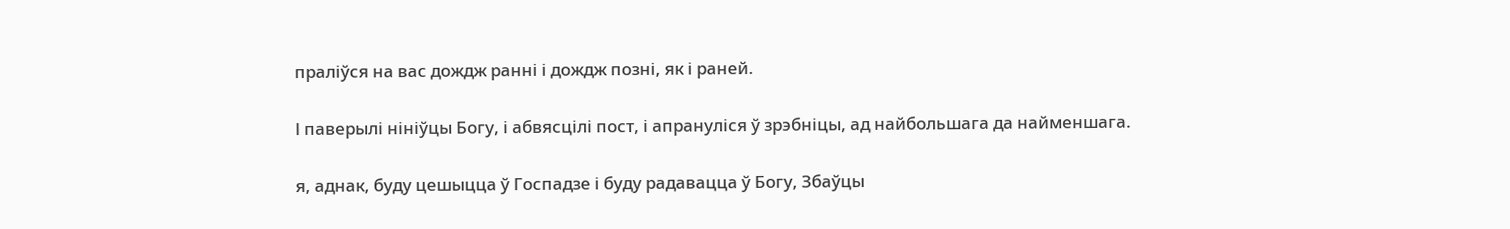праліўся на вас дождж ранні і дождж позні, як і раней.

І паверылі нініўцы Богу, і абвясцілі пост, і апрануліся ў зрэбніцы, ад найбольшага да найменшага.

я, аднак, буду цешыцца ў Госпадзе і буду радавацца ў Богу, Збаўцы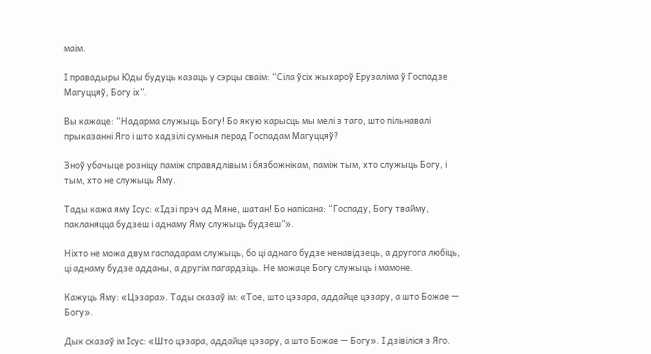маім.

І правадыры Юды будуць казаць у сэрцы сваім: “Сіла ўсіх жыхароў Ерузаліма ў Госпадзе Магуццяў, Богу іх”.

Вы кажаце: “Надарма служыць Богу! Бо якую карысць мы мелі з таго, што пільнавалі прыказанні Яго і што хадзілі сумныя перад Госпадам Магуццяў?

Зноў убачыце розніцу паміж справядлівым і бязбожнікам, паміж тым, хто служыць Богу, і тым, хто не служыць Яму.

Тады кажа яму Ісус: «Ідзі прэч ад Мяне, шатан! Бо напісана: “Госпаду, Богу твайму, пакланяцца будзеш і аднаму Яму служыць будзеш”».

Ніхто не можа двум гаспадарам служыць, бо ці аднаго будзе ненавідзець, а другога любіць, ці аднаму будзе адданы, а другім пагардзіць. Не можаце Богу служыць і мамоне.

Кажуць Яму: «Цэзара». Тады сказаў ім: «Тое, што цэзара, аддайце цэзару, а што Божае — Богу».

Дык сказаў ім Ісус: «Што цэзара, аддайце цэзару, а што Божае — Богу». І дзівіліся з Яго.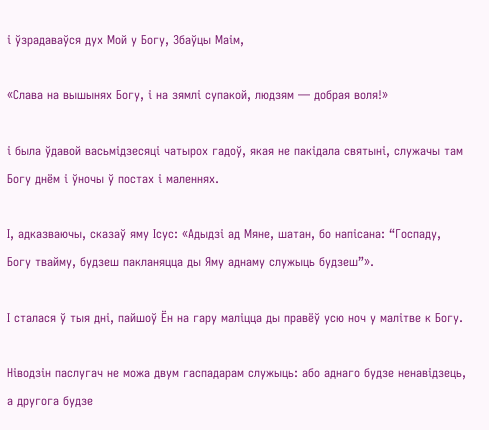і ўзрадаваўся дух Мой у Богу, Збаўцы Маім,

«Слава на вышынях Богу, і на зямлі супакой, людзям — добрая воля!»

і была ўдавой васьмідзесяці чатырох гадоў, якая не пакідала святыні, служачы там Богу днём і ўночы ў постах і маленнях.

І, адказваючы, сказаў яму Ісус: «Адыдзі ад Мяне, шатан, бо напісана: “Госпаду, Богу твайму, будзеш пакланяцца ды Яму аднаму служыць будзеш”».

І сталася ў тыя дні, пайшоў Ён на гару маліцца ды правёў усю ноч у малітве к Богу.

Ніводзін паслугач не можа двум гаспадарам служыць: або аднаго будзе ненавідзець, а другога будзе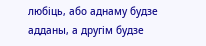любіць, або аднаму будзе адданы, а другім будзе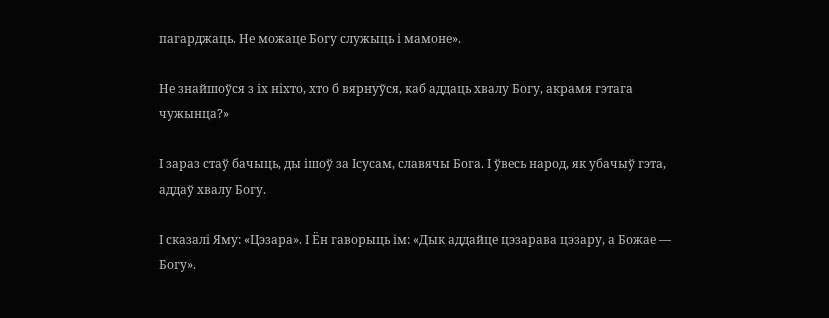пагарджаць. Не можаце Богу служыць і мамоне».

Не знайшоўся з іх ніхто, хто б вярнуўся, каб аддаць хвалу Богу, акрамя гэтага чужынца?»

І зараз стаў бачыць, ды ішоў за Ісусам, славячы Бога. І ўвесь народ, як убачыў гэта, аддаў хвалу Богу.

І сказалі Яму: «Цэзара». І Ён гаворыць ім: «Дык аддайце цэзарава цэзару, а Божае — Богу».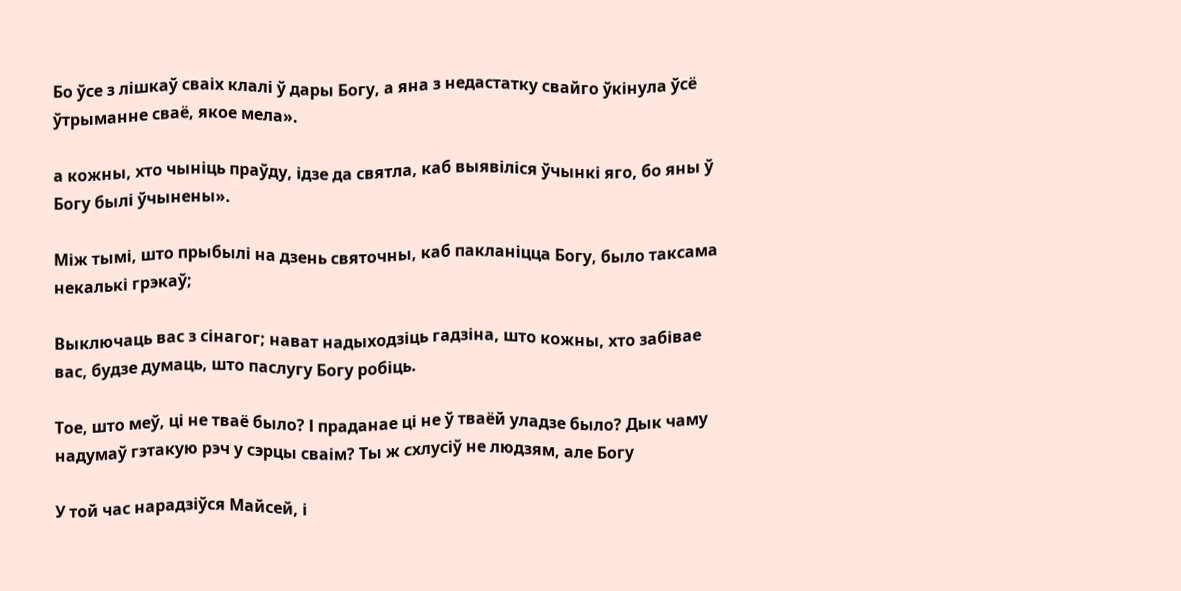Бо ўсе з лішкаў сваіх клалі ў дары Богу, а яна з недастатку свайго ўкінула ўсё ўтрыманне сваё, якое мела».

а кожны, хто чыніць праўду, ідзе да святла, каб выявіліся ўчынкі яго, бо яны ў Богу былі ўчынены».

Між тымі, што прыбылі на дзень святочны, каб пакланіцца Богу, было таксама некалькі грэкаў;

Выключаць вас з сінагог; нават надыходзіць гадзіна, што кожны, хто забівае вас, будзе думаць, што паслугу Богу робіць.

Тое, што меў, ці не тваё было? І праданае ці не ў тваёй уладзе было? Дык чаму надумаў гэтакую рэч у сэрцы сваім? Ты ж схлусіў не людзям, але Богу

У той час нарадзіўся Майсей, і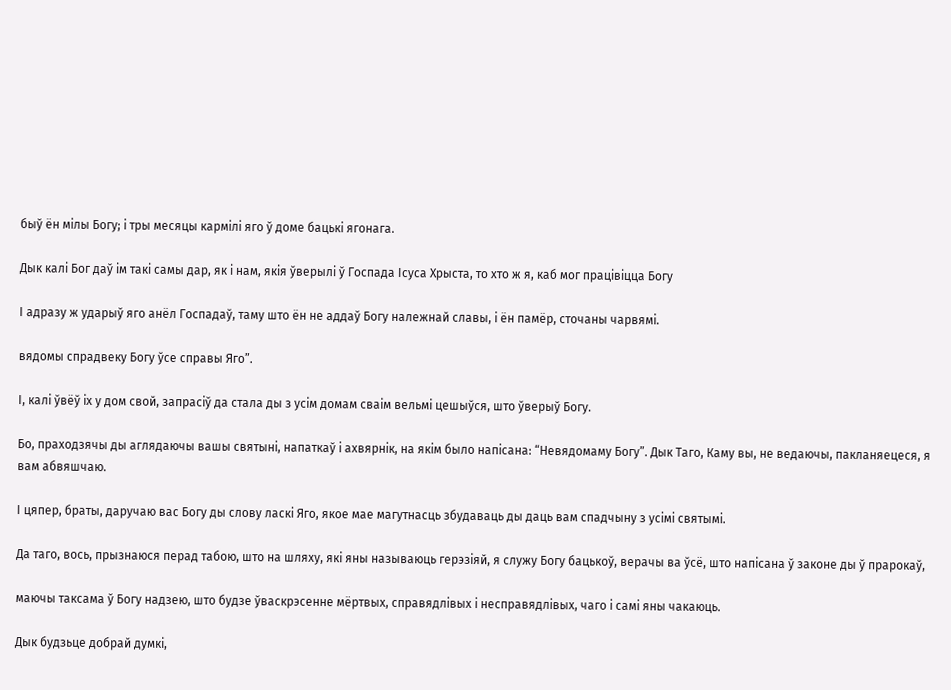быў ён мілы Богу; і тры месяцы кармілі яго ў доме бацькі ягонага.

Дык калі Бог даў ім такі самы дар, як і нам, якія ўверылі ў Госпада Ісуса Хрыста, то хто ж я, каб мог працівіцца Богу

І адразу ж ударыў яго анёл Госпадаў, таму што ён не аддаў Богу належнай славы, і ён памёр, сточаны чарвямі.

вядомы спрадвеку Богу ўсе справы Яго”.

І, калі ўвёў іх у дом свой, запрасіў да стала ды з усім домам сваім вельмі цешыўся, што ўверыў Богу.

Бо, праходзячы ды аглядаючы вашы святыні, напаткаў і ахвярнік, на якім было напісана: “Невядомаму Богу”. Дык Таго, Каму вы, не ведаючы, пакланяецеся, я вам абвяшчаю.

І цяпер, браты, даручаю вас Богу ды слову ласкі Яго, якое мае магутнасць збудаваць ды даць вам спадчыну з усімі святымі.

Да таго, вось, прызнаюся перад табою, што на шляху, які яны называюць герэзіяй, я служу Богу бацькоў, верачы ва ўсё, што напісана ў законе ды ў прарокаў,

маючы таксама ў Богу надзею, што будзе ўваскрэсенне мёртвых, справядлівых і несправядлівых, чаго і самі яны чакаюць.

Дык будзьце добрай думкі,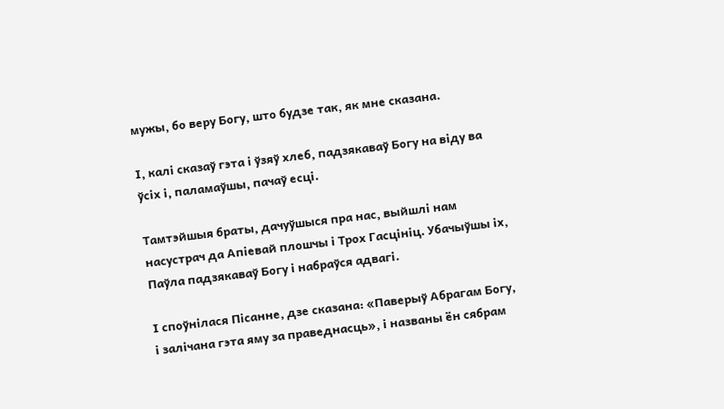мужы, бо веру Богу, што будзе так, як мне сказана.

І, калі сказаў гэта і ўзяў хлеб, падзякаваў Богу на віду ва ўсіх і, паламаўшы, пачаў есці.

Тамтэйшыя браты, дачуўшыся пра нас, выйшлі нам насустрач да Апіевай плошчы і Трох Гасцініц. Убачыўшы іх, Паўла падзякаваў Богу і набраўся адвагі.

І споўнілася Пісанне, дзе сказана: «Паверыў Абрагам Богу, і залічана гэта яму за праведнасць», і названы ён сябрам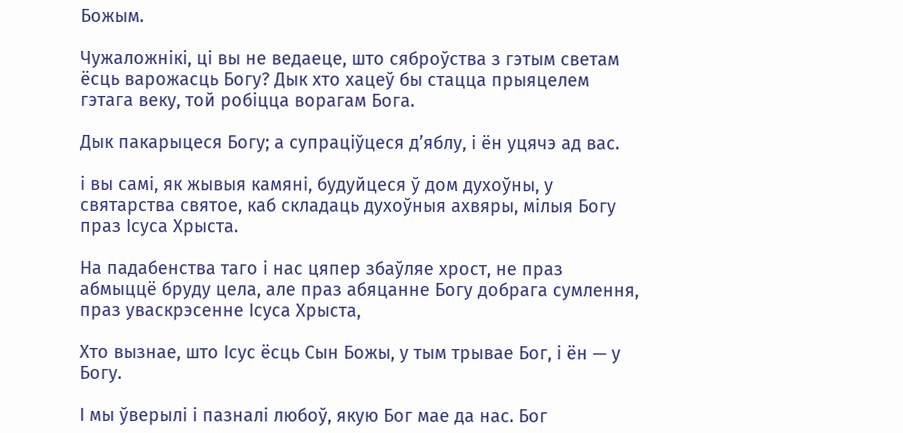Божым.

Чужаложнікі, ці вы не ведаеце, што сяброўства з гэтым светам ёсць варожасць Богу? Дык хто хацеў бы стацца прыяцелем гэтага веку, той робіцца ворагам Бога.

Дык пакарыцеся Богу; а супраціўцеся д’яблу, і ён уцячэ ад вас.

і вы самі, як жывыя камяні, будуйцеся ў дом духоўны, у святарства святое, каб складаць духоўныя ахвяры, мілыя Богу праз Ісуса Хрыста.

На падабенства таго і нас цяпер збаўляе хрост, не праз абмыццё бруду цела, але праз абяцанне Богу добрага сумлення, праз уваскрэсенне Ісуса Хрыста,

Хто вызнае, што Ісус ёсць Сын Божы, у тым трывае Бог, і ён — у Богу.

І мы ўверылі і пазналі любоў, якую Бог мае да нас. Бог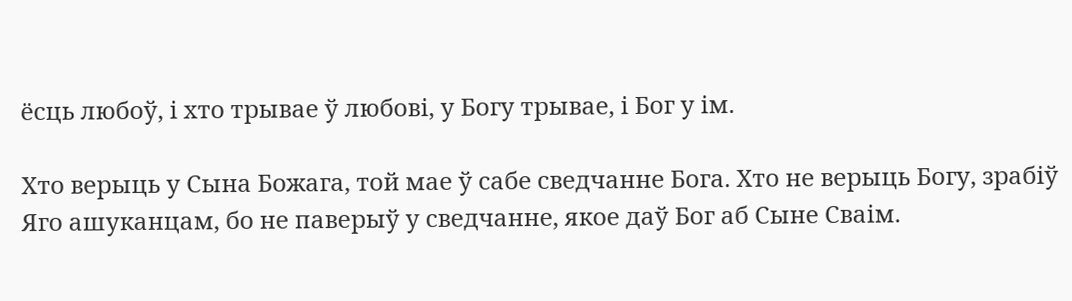ёсць любоў, і хто трывае ў любові, у Богу трывае, і Бог у ім.

Хто верыць у Сына Божага, той мае ў сабе сведчанне Бога. Хто не верыць Богу, зрабіў Яго ашуканцам, бо не паверыў у сведчанне, якое даў Бог аб Сыне Сваім.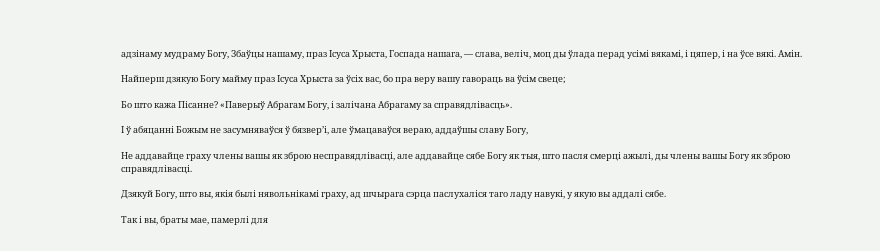адзінаму мудраму Богу, Збаўцы нашаму, праз Ісуса Хрыста, Госпада нашага, — слава, веліч, моц ды ўлада перад усімі вякамі, і цяпер, і на ўсе вякі. Амін.

Найперш дзякую Богу майму праз Ісуса Хрыста за ўсіх вас, бо пра веру вашу гавораць ва ўсім свеце;

Бо што кажа Пісанне? «Паверыў Абрагам Богу, і залічана Абрагаму за справядлівасць».

І ў абяцанні Божым не засумняваўся ў бязвер’і, але ўмацаваўся вераю, аддаўшы славу Богу,

Не аддавайце граху члены вашы як зброю несправядлівасці, але аддавайце сябе Богу як тыя, што пасля смерці ажылі, ды члены вашы Богу як зброю справядлівасці.

Дзякуй Богу, што вы, якія былі нявольнікамі граху, ад шчырага сэрца паслухаліся таго ладу навукі, у якую вы аддалі сябе.

Так і вы, браты мае, памерлі для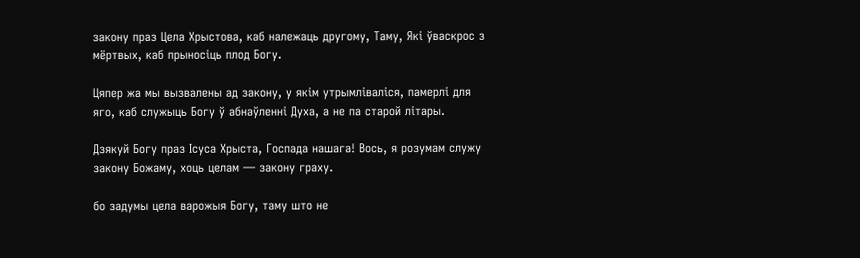закону праз Цела Хрыстова, каб належаць другому, Таму, Які ўваскрос з мёртвых, каб прыносіць плод Богу.

Цяпер жа мы вызвалены ад закону, у якім утрымліваліся, памерлі для яго, каб служыць Богу ў абнаўленні Духа, а не па старой літары.

Дзякуй Богу праз Ісуса Хрыста, Госпада нашага! Вось, я розумам служу закону Божаму, хоць целам — закону граху.

бо задумы цела варожыя Богу, таму што не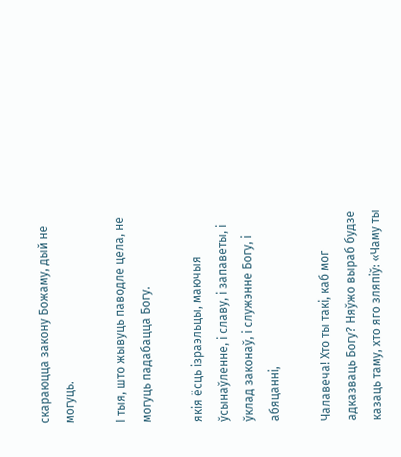скараюцца закону Божаму, дый не могуць.

І тыя, што жывуць паводле цела, не могуць падабацца Богу.

якія ёсць ізраэльцы, маючыя ўсынаўленне, і славу, і запаветы, і ўклад законаў, і служэнне Богу, і абяцанні,

Чалавеча! Хто ты такі, каб мог адказваць Богу? Няўжо выраб будзе казаць таму, хто яго зляпіў: «Чаму ты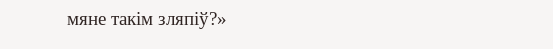мяне такім зляпіў?»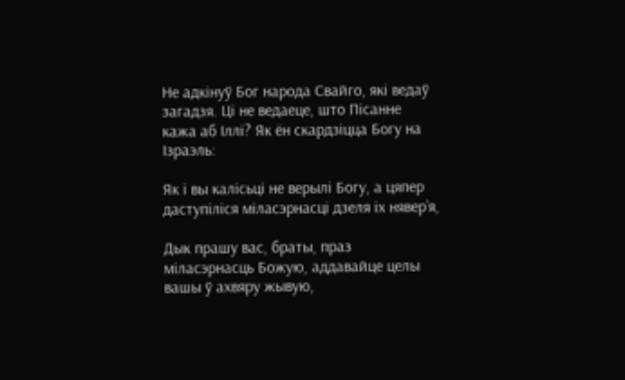Не адкінуў Бог народа Свайго, які ведаў загадзя. Ці не ведаеце, што Пісанне кажа аб Іллі? Як ён скардзіцца Богу на Ізраэль:

Як і вы калісьці не верылі Богу, а цяпер даступіліся міласэрнасці дзеля іх нявер’я,

Дык прашу вас, браты, праз міласэрнасць Божую, аддавайце целы вашы ў ахвяру жывую,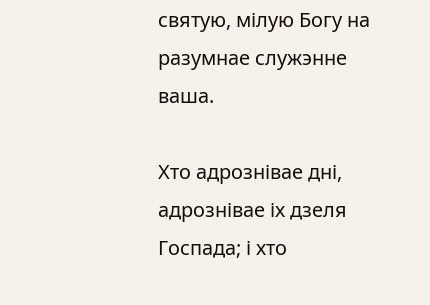святую, мілую Богу на разумнае служэнне ваша.

Хто адрознівае дні, адрознівае іх дзеля Госпада; і хто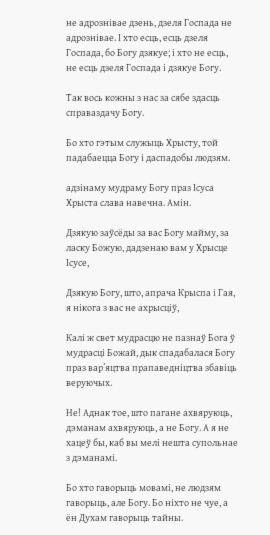не адрознівае дзень, дзеля Госпада не адрознівае. І хто есць, есць дзеля Госпада, бо Богу дзякуе; і хто не есць, не есць дзеля Госпада і дзякуе Богу.

Так вось кожны з нас за сябе здасць справаздачу Богу.

Бо хто гэтым служыць Хрысту, той падабаецца Богу і даспадобы людзям.

адзінаму мудраму Богу праз Ісуса Хрыста слава навечна. Амін.

Дзякую заўсёды за вас Богу майму, за ласку Божую, дадзенаю вам у Хрысце Ісусе,

Дзякую Богу, што, апрача Крыспа і Гая, я нікога з вас не ахрысціў,

Калі ж свет мудрасцю не пазнаў Бога ў мудрасці Божай, дык спадабалася Богу праз вар’яцтва прапаведніцтва збавіць веруючых.

Не! Аднак тое, што пагане ахвяруюць, дэманам ахвяруюць, а не Богу. А я не хацеў бы, каб вы мелі нешта супольнае з дэманамі.

Бо хто гаворыць мовамі, не людзям гаворыць, але Богу. Бо ніхто не чуе, а ён Духам гаворыць тайны.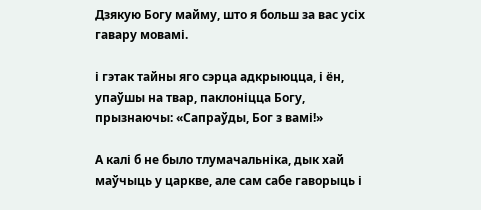Дзякую Богу майму, што я больш за вас усіх гавару мовамі.

і гэтак тайны яго сэрца адкрыюцца, і ён, упаўшы на твар, паклоніцца Богу, прызнаючы: «Сапраўды, Бог з вамі!»

А калі б не было тлумачальніка, дык хай маўчыць у царкве, але сам сабе гаворыць і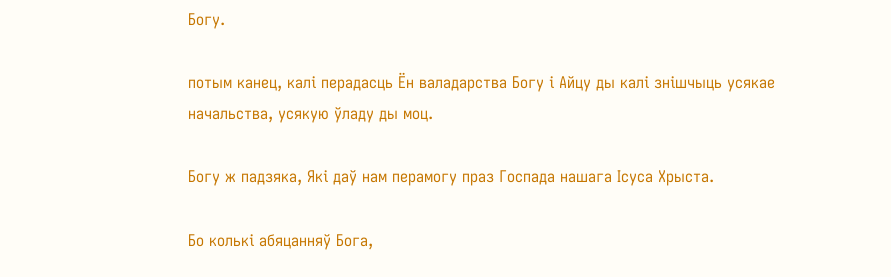Богу.

потым канец, калі перадасць Ён валадарства Богу і Айцу ды калі знішчыць усякае начальства, усякую ўладу ды моц.

Богу ж падзяка, Які даў нам перамогу праз Госпада нашага Ісуса Хрыста.

Бо колькі абяцанняў Бога,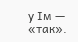у Ім — «так».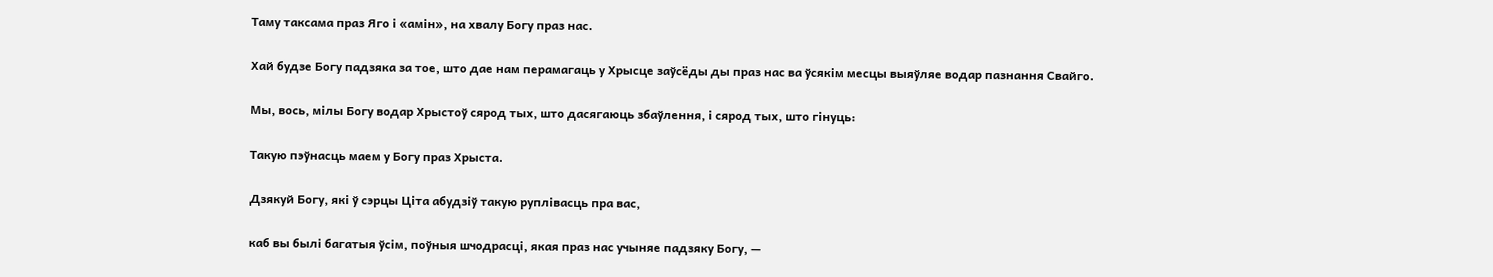Таму таксама праз Яго і «амін», на хвалу Богу праз нас.

Хай будзе Богу падзяка за тое, што дае нам перамагаць у Хрысце заўсёды ды праз нас ва ўсякім месцы выяўляе водар пазнання Свайго.

Мы, вось, мілы Богу водар Хрыстоў сярод тых, што дасягаюць збаўлення, і сярод тых, што гінуць:

Такую пэўнасць маем у Богу праз Хрыста.

Дзякуй Богу, які ў сэрцы Ціта абудзіў такую руплівасць пра вас,

каб вы былі багатыя ўсім, поўныя шчодрасці, якая праз нас учыняе падзяку Богу, —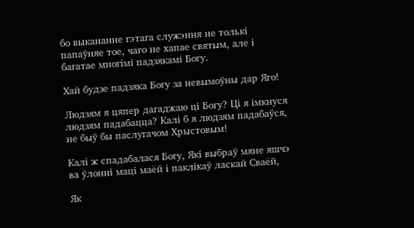бо выкананне гэтага служэння не толькі папаўняе тое, чаго не хапае святым, але і багатае многімі падзякамі Богу.

Хай будзе падзяка Богу за невымоўны дар Яго!

Людзям я цяпер дагаджаю ці Богу? Ці я імкнуся людзям падабацца? Калі б я людзям падабаўся, не быў бы паслугачом Хрыстовым!

Калі ж спадабалася Богу, Які выбраў мяне яшчэ ва ўлонні маці маёй і паклікаў ласкай Сваёй,

Як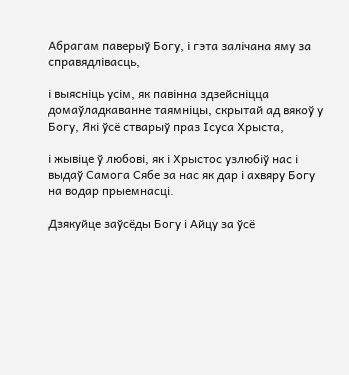Абрагам паверыў Богу, і гэта залічана яму за справядлівасць,

і выясніць усім, як павінна здзейсніцца домаўладкаванне таямніцы, скрытай ад вякоў у Богу, Які ўсё стварыў праз Ісуса Хрыста,

і жывіце ў любові, як і Хрыстос узлюбіў нас і выдаў Самога Сябе за нас як дар і ахвяру Богу на водар прыемнасці.

Дзякуйце заўсёды Богу і Айцу за ўсё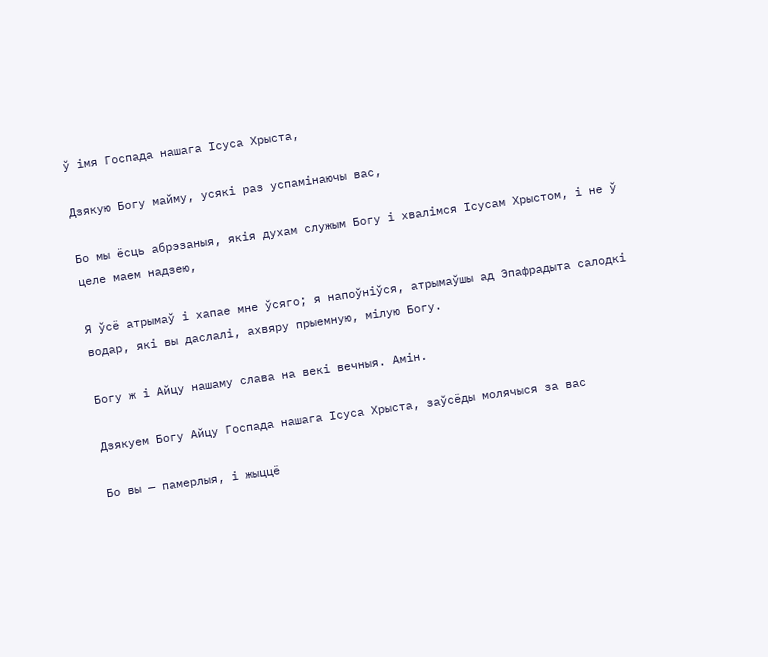ў імя Госпада нашага Ісуса Хрыста,

Дзякую Богу майму, усякі раз успамінаючы вас,

Бо мы ёсць абрэзаныя, якія духам служым Богу і хвалімся Ісусам Хрыстом, і не ў целе маем надзею,

Я ўсё атрымаў і хапае мне ўсяго; я напоўніўся, атрымаўшы ад Эпафрадыта салодкі водар, які вы даслалі, ахвяру прыемную, мілую Богу.

Богу ж і Айцу нашаму слава на векі вечныя. Амін.

Дзякуем Богу Айцу Госпада нашага Ісуса Хрыста, заўсёды молячыся за вас

Бо вы — памерлыя, і жыццё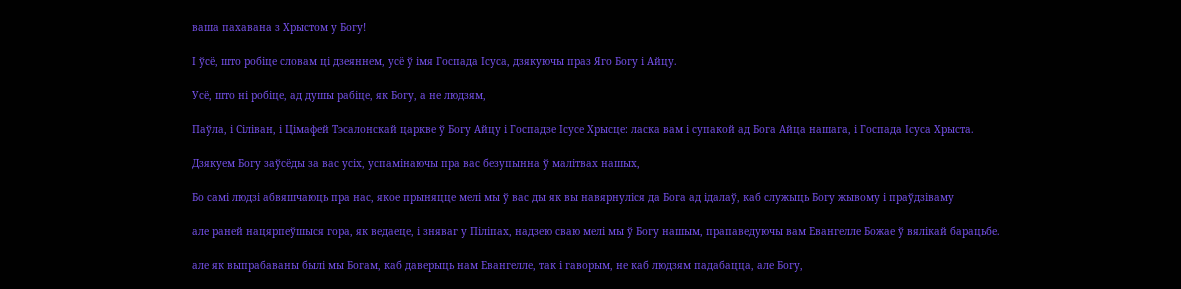ваша пахавана з Хрыстом у Богу!

І ўсё, што робіце словам ці дзеяннем, усё ў імя Госпада Ісуса, дзякуючы праз Яго Богу і Айцу.

Усё, што ні робіце, ад душы рабіце, як Богу, а не людзям,

Паўла, і Сіліван, і Цімафей Тэсалонскай царкве ў Богу Айцу і Госпадзе Ісусе Хрысце: ласка вам і супакой ад Бога Айца нашага, і Госпада Ісуса Хрыста.

Дзякуем Богу заўсёды за вас усіх, успамінаючы пра вас безупынна ў малітвах нашых,

Бо самі людзі абвяшчаюць пра нас, якое прыняцце мелі мы ў вас ды як вы навярнуліся да Бога ад ідалаў, каб служыць Богу жывому і праўдзіваму

але раней нацярпеўшыся гора, як ведаеце, і зняваг у Піліпах, надзею сваю мелі мы ў Богу нашым, прапаведуючы вам Евангелле Божае ў вялікай барацьбе.

але як выпрабаваны былі мы Богам, каб даверыць нам Евангелле, так і гаворым, не каб людзям падабацца, але Богу,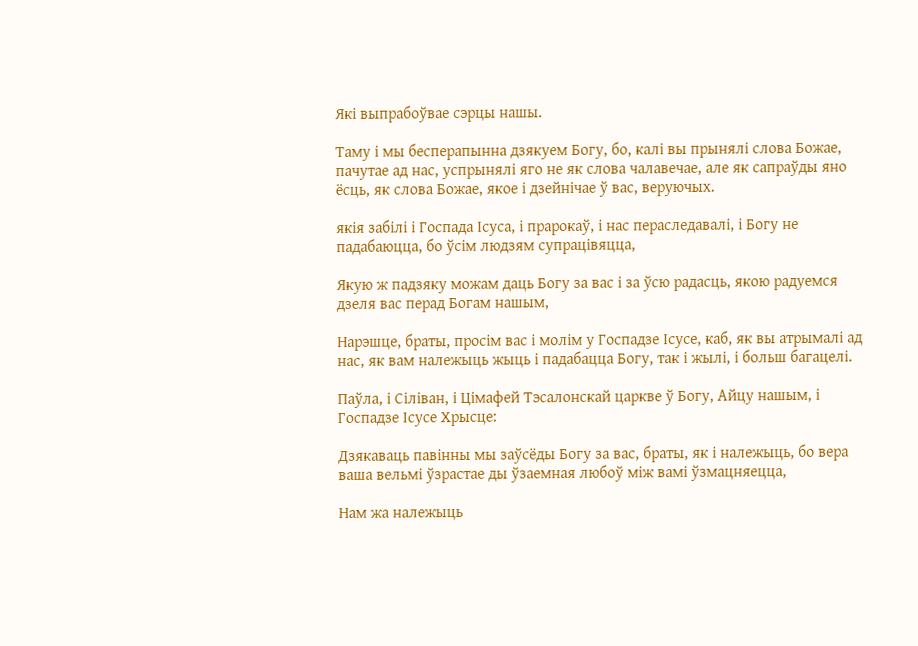Які выпрабоўвае сэрцы нашы.

Таму і мы бесперапынна дзякуем Богу, бо, калі вы прынялі слова Божае, пачутае ад нас, успрынялі яго не як слова чалавечае, але як сапраўды яно ёсць, як слова Божае, якое і дзейнічае ў вас, веруючых.

якія забілі і Госпада Ісуса, і прарокаў, і нас пераследавалі, і Богу не падабаюцца, бо ўсім людзям супрацівяцца,

Якую ж падзяку можам даць Богу за вас і за ўсю радасць, якою радуемся дзеля вас перад Богам нашым,

Нарэшце, браты, просім вас і молім у Госпадзе Ісусе, каб, як вы атрымалі ад нас, як вам належыць жыць і падабацца Богу, так і жылі, і больш багацелі.

Паўла, і Сіліван, і Цімафей Тэсалонскай царкве ў Богу, Айцу нашым, і Госпадзе Ісусе Хрысце:

Дзякаваць павінны мы заўсёды Богу за вас, браты, як і належыць, бо вера ваша вельмі ўзрастае ды ўзаемная любоў між вамі ўзмацняецца,

Нам жа належыць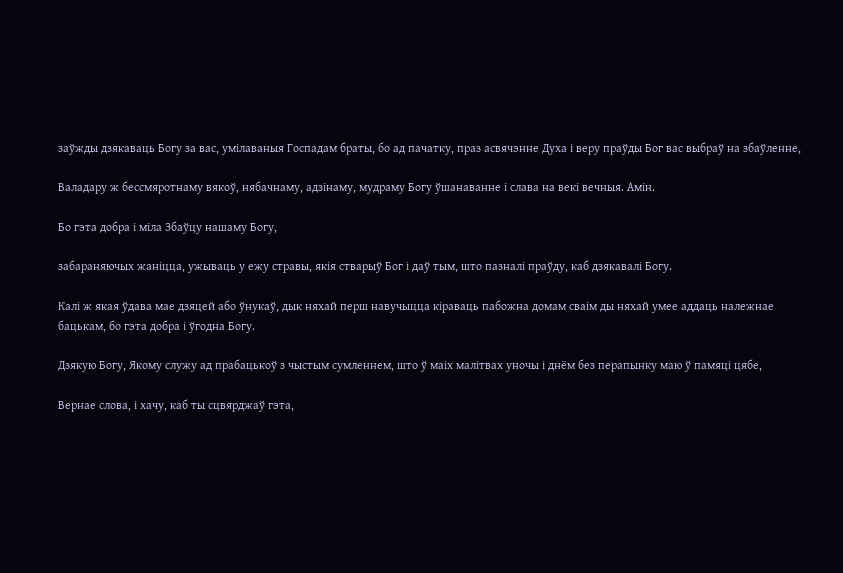заўжды дзякаваць Богу за вас, умілаваныя Госпадам браты, бо ад пачатку, праз асвячэнне Духа і веру праўды Бог вас выбраў на збаўленне,

Валадару ж бессмяротнаму вякоў, нябачнаму, адзінаму, мудраму Богу ўшанаванне і слава на векі вечныя. Амін.

Бо гэта добра і міла Збаўцу нашаму Богу,

забараняючых жаніцца, ужываць у ежу стравы, якія стварыў Бог і даў тым, што пазналі праўду, каб дзякавалі Богу.

Калі ж якая ўдава мае дзяцей або ўнукаў, дык няхай перш навучыцца кіраваць пабожна домам сваім ды няхай умее аддаць належнае бацькам, бо гэта добра і ўгодна Богу.

Дзякую Богу, Якому служу ад прабацькоў з чыстым сумленнем, што ў маіх малітвах уночы і днём без перапынку маю ў памяці цябе,

Вернае слова, і хачу, каб ты сцвярджаў гэта,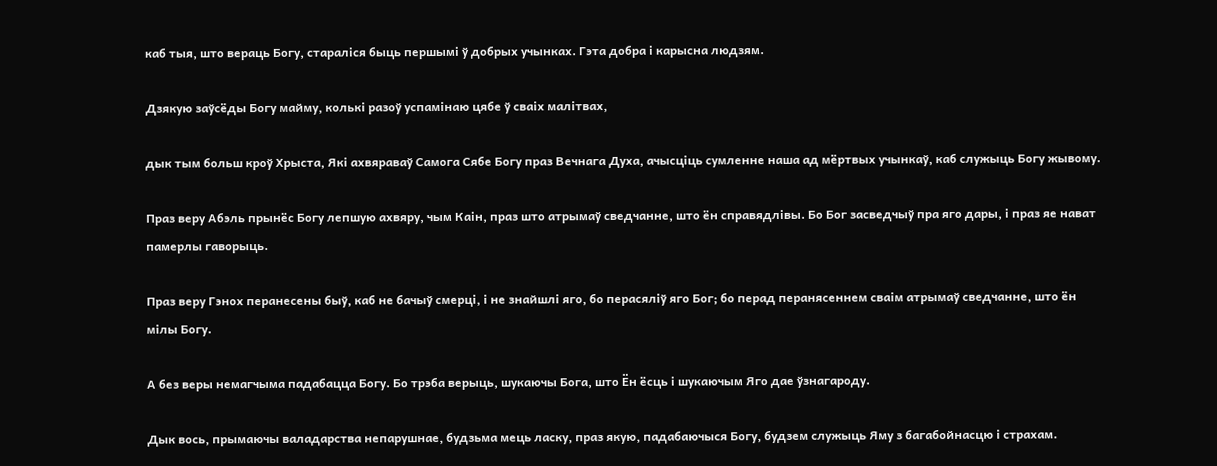каб тыя, што вераць Богу, стараліся быць першымі ў добрых учынках. Гэта добра і карысна людзям.

Дзякую заўсёды Богу майму, колькі разоў успамінаю цябе ў сваіх малітвах,

дык тым больш кроў Хрыста, Які ахвяраваў Самога Сябе Богу праз Вечнага Духа, ачысціць сумленне наша ад мёртвых учынкаў, каб служыць Богу жывому.

Праз веру Абэль прынёс Богу лепшую ахвяру, чым Каін, праз што атрымаў сведчанне, што ён справядлівы. Бо Бог засведчыў пра яго дары, і праз яе нават памерлы гаворыць.

Праз веру Гэнох перанесены быў, каб не бачыў смерці, і не знайшлі яго, бо перасяліў яго Бог; бо перад перанясеннем сваім атрымаў сведчанне, што ён мілы Богу.

А без веры немагчыма падабацца Богу. Бо трэба верыць, шукаючы Бога, што Ён ёсць і шукаючым Яго дае ўзнагароду.

Дык вось, прымаючы валадарства непарушнае, будзьма мець ласку, праз якую, падабаючыся Богу, будзем служыць Яму з багабойнасцю і страхам.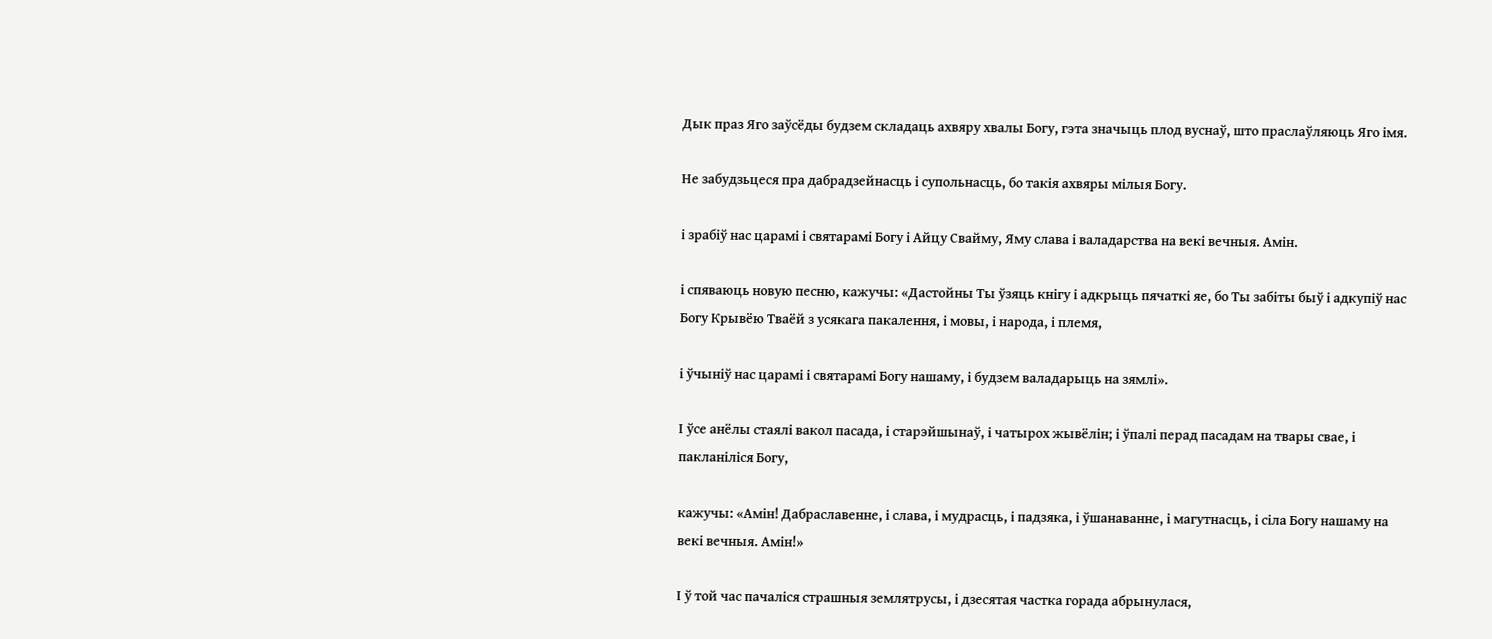Дык праз Яго заўсёды будзем складаць ахвяру хвалы Богу, гэта значыць плод вуснаў, што праслаўляюць Яго імя.

Не забудзьцеся пра дабрадзейнасць і супольнасць, бо такія ахвяры мілыя Богу.

і зрабіў нас царамі і святарамі Богу і Айцу Свайму, Яму слава і валадарства на векі вечныя. Амін.

і спяваюць новую песню, кажучы: «Дастойны Ты ўзяць кнігу і адкрыць пячаткі яе, бо Ты забіты быў і адкупіў нас Богу Крывёю Тваёй з усякага пакалення, і мовы, і народа, і племя,

і ўчыніў нас царамі і святарамі Богу нашаму, і будзем валадарыць на зямлі».

І ўсе анёлы стаялі вакол пасада, і старэйшынаў, і чатырох жывёлін; і ўпалі перад пасадам на твары свае, і пакланіліся Богу,

кажучы: «Амін! Дабраславенне, і слава, і мудрасць, і падзяка, і ўшанаванне, і магутнасць, і сіла Богу нашаму на векі вечныя. Амін!»

І ў той час пачаліся страшныя землятрусы, і дзесятая частка горада абрынулася,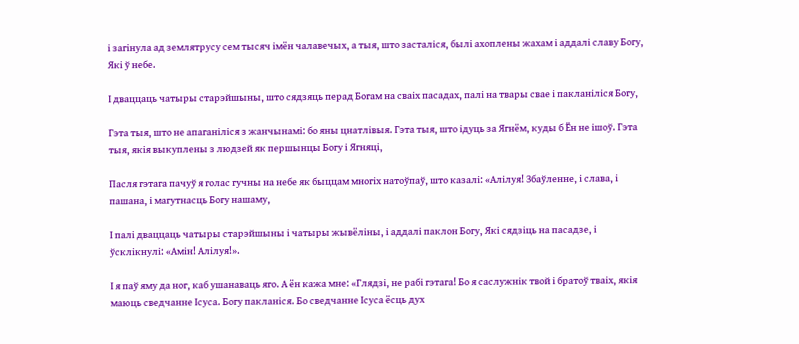і загінула ад землятрусу сем тысяч імён чалавечых, а тыя, што засталіся, былі ахоплены жахам і аддалі славу Богу, Які ў небе.

І дваццаць чатыры старэйшыны, што сядзяць перад Богам на сваіх пасадах, палі на твары свае і пакланіліся Богу,

Гэта тыя, што не апаганіліся з жанчынамі: бо яны цнатлівыя. Гэта тыя, што ідуць за Ягнём, куды б Ён не ішоў. Гэта тыя, якія выкуплены з людзей як першынцы Богу і Ягняці,

Пасля гэтага пачуў я голас гучны на небе як быццам многіх натоўпаў, што казалі: «Алілуя! Збаўленне, і слава, і пашана, і магутнасць Богу нашаму,

І палі дваццаць чатыры старэйшыны і чатыры жывёліны, і аддалі паклон Богу, Які сядзіць на пасадзе, і ўсклікнулі: «Амін! Алілуя!».

І я паў яму да ног, каб ушанаваць яго. А ён кажа мне: «Глядзі, не рабі гэтага! Бо я саслужнік твой і братоў тваіх, якія маюць сведчанне Ісуса. Богу пакланіся. Бо сведчанне Ісуса ёсць дух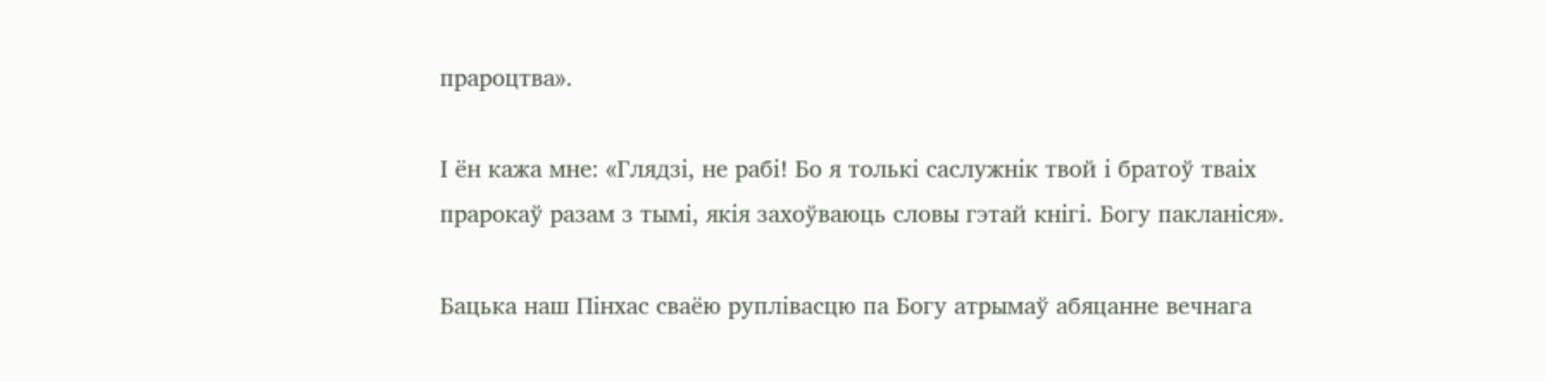прароцтва».

І ён кажа мне: «Глядзі, не рабі! Бо я толькі саслужнік твой і братоў тваіх прарокаў разам з тымі, якія захоўваюць словы гэтай кнігі. Богу пакланіся».

Бацька наш Пінхас сваёю руплівасцю па Богу атрымаў абяцанне вечнага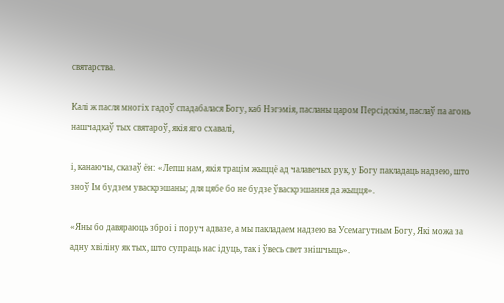святарства.

Калі ж пасля многіх гадоў спадабалася Богу, каб Нэгэмія, пасланы царом Персідскім, паслаў па агонь нашчадкаў тых святароў, якія яго схавалі,

і, канаючы, сказаў ён: «Лепш нам, якія трацім жыццё ад чалавечых рук, у Богу пакладаць надзею, што зноў Ім будзем уваскрэшаны; для цябе бо не будзе ўваскрэшання да жыцця».

«Яны бо давяраюць зброі і поруч адвазе, а мы пакладаем надзею ва Усемагутным Богу, Які можа за адну хвіліну як тых, што супраць нас ідуць, так і ўвесь свет знішчыць».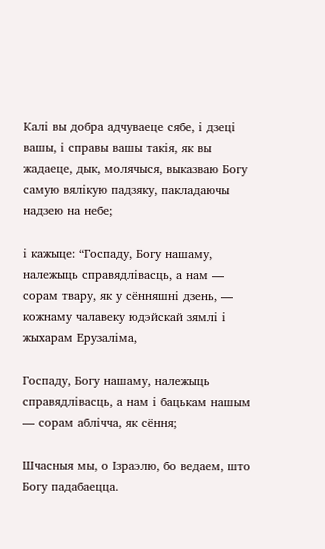Калі вы добра адчуваеце сябе, і дзеці вашы, і справы вашы такія, як вы жадаеце, дык, молячыся, выказваю Богу самую вялікую падзяку, пакладаючы надзею на небе;

і кажыце: “Госпаду, Богу нашаму, належыць справядлівасць, а нам — сорам твару, як у сённяшні дзень, — кожнаму чалавеку юдэйскай зямлі і жыхарам Ерузаліма,

Госпаду, Богу нашаму, належыць справядлівасць, а нам і бацькам нашым — сорам аблічча, як сёння;

Шчасныя мы, о Ізраэлю, бо ведаем, што Богу падабаецца.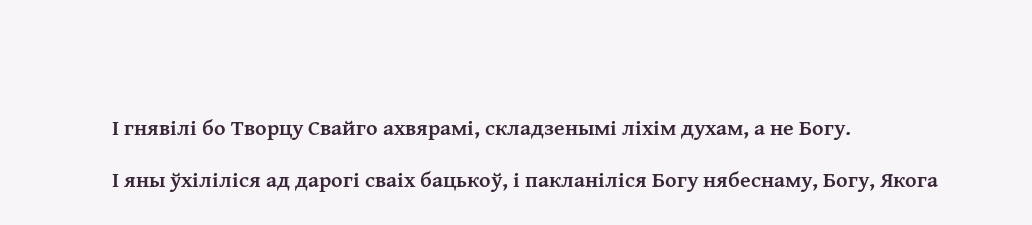І гнявілі бо Творцу Свайго ахвярамі, складзенымі ліхім духам, а не Богу.

І яны ўхіліліся ад дарогі сваіх бацькоў, і пакланіліся Богу нябеснаму, Богу, Якога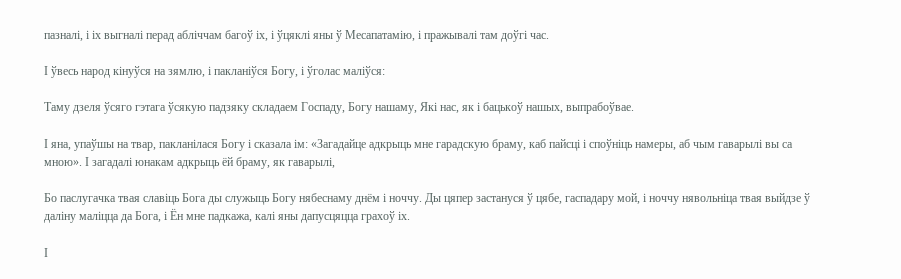пазналі, і іх выгналі перад абліччам багоў іх, і ўцяклі яны ў Месапатамію, і пражывалі там доўгі час.

І ўвесь народ кінуўся на зямлю, і пакланіўся Богу, і ўголас маліўся:

Таму дзеля ўсяго гэтага ўсякую падзяку складаем Госпаду, Богу нашаму, Які нас, як і бацькоў нашых, выпрабоўвае.

І яна, упаўшы на твар, пакланілася Богу і сказала ім: «Загадайце адкрыць мне гарадскую браму, каб пайсці і споўніць намеры, аб чым гаварылі вы са мною». І загадалі юнакам адкрыць ёй браму, як гаварылі,

Бо паслугачка твая славіць Бога ды служыць Богу нябеснаму днём і ноччу. Ды цяпер застануся ў цябе, гаспадару мой, і ноччу нявольніца твая выйдзе ў даліну маліцца да Бога, і Ён мне падкажа, калі яны дапусцяцца грахоў іх.

І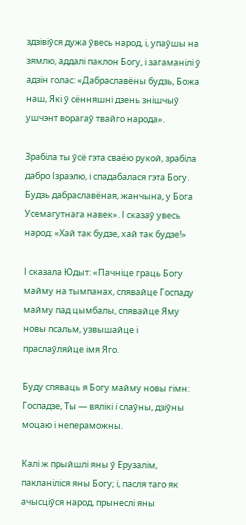здзівіўся дужа ўвесь народ, і, упаўшы на зямлю, аддалі паклон Богу, і загаманілі ў адзін голас: «Дабраславёны будзь, Божа наш, Які ў сённяшні дзень знішчыў ушчэнт ворагаў твайго народа».

Зрабіла ты ўсё гэта сваёю рукой, зрабіла дабро Ізраэлю, і спадабалася гэта Богу. Будзь дабраславёная, жанчына, у Бога Усемагутнага навек». І сказаў увесь народ: «Хай так будзе, хай так будзе!»

І сказала Юдыт: «Пачніце граць Богу майму на тымпанах, спявайце Госпаду майму пад цымбалы, спявайце Яму новы псальм, узвышайце і праслаўляйце імя Яго.

Буду спяваць я Богу майму новы гімн: Госпадзе, Ты — вялікі і слаўны, дзіўны моцаю і непераможны.

Калі ж прыйшлі яны ў Ерузалім, пакланіліся яны Богу; і, пасля таго як ачысціўся народ, прынеслі яны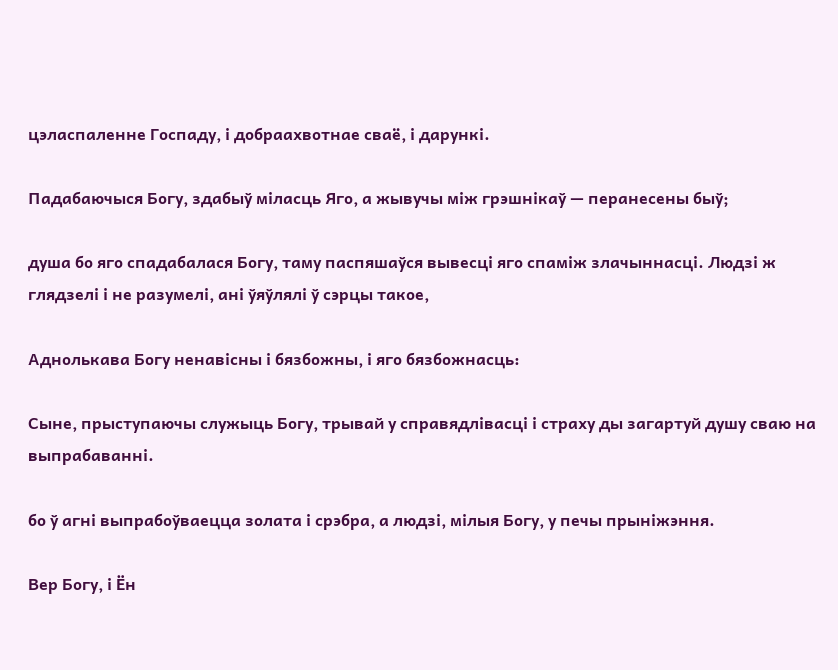цэласпаленне Госпаду, і добраахвотнае сваё, і дарункі.

Падабаючыся Богу, здабыў міласць Яго, а жывучы між грэшнікаў — перанесены быў;

душа бо яго спадабалася Богу, таму паспяшаўся вывесці яго спаміж злачыннасці. Людзі ж глядзелі і не разумелі, ані ўяўлялі ў сэрцы такое,

Аднолькава Богу ненавісны і бязбожны, і яго бязбожнасць:

Сыне, прыступаючы служыць Богу, трывай у справядлівасці і страху ды загартуй душу сваю на выпрабаванні.

бо ў агні выпрабоўваецца золата і срэбра, а людзі, мілыя Богу, у печы прыніжэння.

Вер Богу, і Ён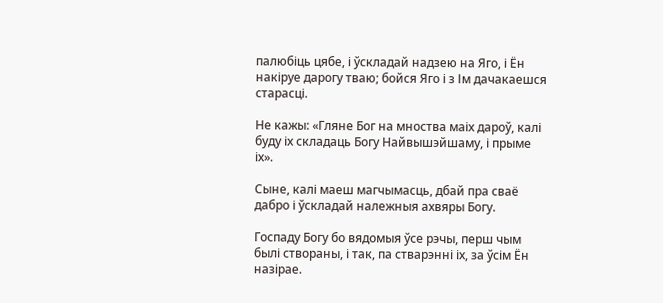палюбіць цябе, і ўскладай надзею на Яго, і Ён накіруе дарогу тваю; бойся Яго і з Ім дачакаешся старасці.

Не кажы: «Гляне Бог на мноства маіх дароў, калі буду іх складаць Богу Найвышэйшаму, і прыме іх».

Сыне, калі маеш магчымасць, дбай пра сваё дабро і ўскладай належныя ахвяры Богу.

Госпаду Богу бо вядомыя ўсе рэчы, перш чым былі створаны, і так, па стварэнні іх, за ўсім Ён назірае.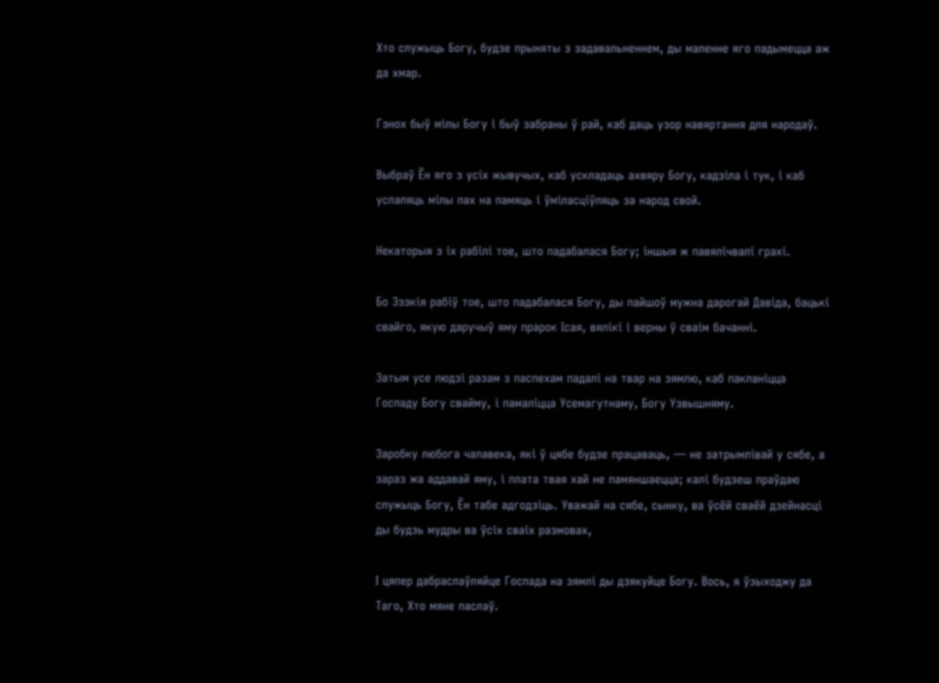Хто служыць Богу, будзе прыняты з задавальненнем, ды маленне яго падымецца аж да хмар.

Гэнох быў мілы Богу і быў забраны ў рай, каб даць узор навяртання для народаў.

Выбраў Ён яго з усіх жывучых, каб ускладаць ахвяру Богу, кадзіла і тук, і каб успаляць мілы пах на памяць і ўміласціўляць за народ свой.

Некаторыя з іх рабілі тое, што падабалася Богу; іншыя ж павялічвалі грахі.

Бо Эзэкія рабіў тое, што падабалася Богу, ды пайшоў мужна дарогай Давіда, бацькі свайго, якую даручыў яму прарок Ісая, вялікі і верны ў сваім бачанні.

Затым усе людзі разам з паспехам падалі на твар на зямлю, каб пакланіцца Госпаду Богу свайму, і памаліцца Усемагутнаму, Богу Узвышняму.

Заробку любога чалавека, які ў цябе будзе працаваць, — не затрымлівай у сябе, а зараз жа аддавай яму, і плата твая хай не памяншаецца; калі будзеш праўдаю служыць Богу, Ён табе адгодзіць. Уважай на сябе, сынку, ва ўсёй сваёй дзейнасці ды будзь мудры ва ўсіх сваіх размовах,

І цяпер дабраслаўляйце Госпада на зямлі ды дзякуйце Богу. Вось, я ўзыходжу да Таго, Хто мяне паслаў.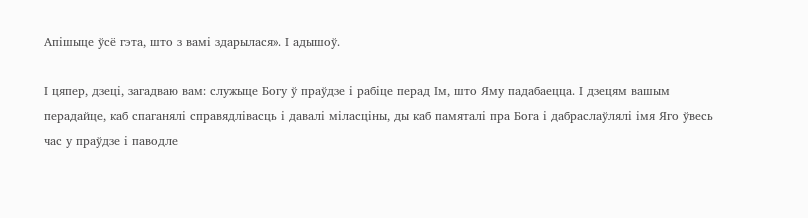Апішыце ўсё гэта, што з вамі здарылася». І адышоў.

І цяпер, дзеці, загадваю вам: служыце Богу ў праўдзе і рабіце перад Ім, што Яму падабаецца. І дзецям вашым перадайце, каб спаганялі справядлівасць і давалі міласціны, ды каб памяталі пра Бога і дабраслаўлялі імя Яго ўвесь час у праўдзе і паводле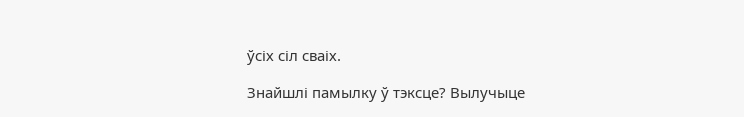ўсіх сіл сваіх.

Знайшлі памылку ў тэксце? Вылучыце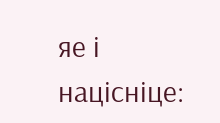яе і націсніце: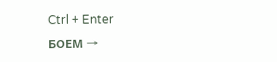Ctrl + Enter
БОЕМ →